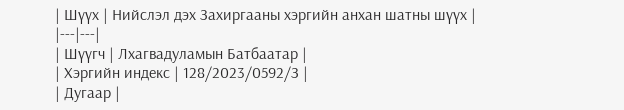| Шүүх | Нийслэл дэх Захиргааны хэргийн анхан шатны шүүх |
|---|---|
| Шүүгч | Лхагвадуламын Батбаатар |
| Хэргийн индекс | 128/2023/0592/З |
| Дугаар |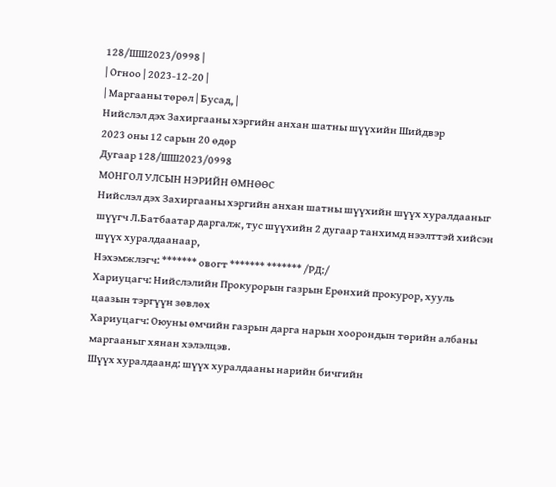128/ШШ2023/0998 |
| Огноо | 2023-12-20 |
| Маргааны төрөл | Бусад, |
Нийслэл дэх Захиргааны хэргийн анхан шатны шүүхийн Шийдвэр
2023 оны 12 сарын 20 өдөр
Дугаар 128/ШШ2023/0998
МОНГОЛ УЛСЫН НЭРИЙН ӨМНӨӨС
Нийслэл дэх Захиргааны хэргийн анхан шатны шүүхийн шүүх хуралдааныг шүүгч Л.Батбаатар даргалж, тус шүүхийн 2 дугаар танхимд нээлттэй хийсэн шүүх хуралдаанаар,
Нэхэмжлэгч: ******* овогт ******* ******* /РД:/
Хариуцагч: Нийслэлийн Прокурорын газрын Ерөнхий прокурор, хууль цаазын тэргүүн зөвлөх
Хариуцагч: Оюуны өмчийн газрын дарга нарын хоорондын төрийн албаны маргааныг хянан хэлэлцэв.
Шүүх хуралдаанд: шүүх хуралдааны нарийн бичгийн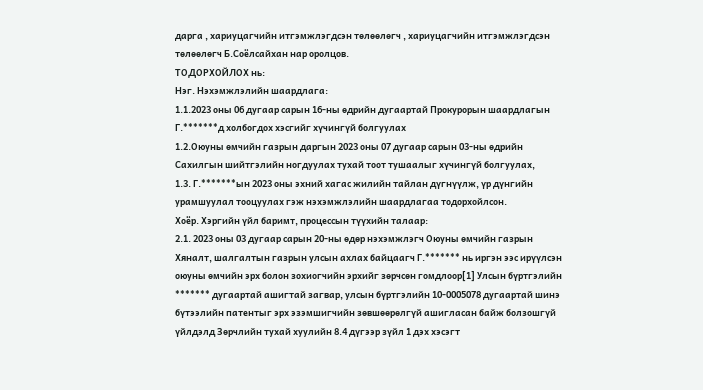дарга , хариуцагчийн итгэмжлэгдсэн төлөөлөгч , хариуцагчийн итгэмжлэгдсэн төлөөлөгч Б.Соёлсайхан нар оролцов.
ТОДОРХОЙЛОХ нь:
Нэг. Нэхэмжлэлийн шаардлага:
1.1.2023 оны 06 дугаар сарын 16-ны өдрийн дугаартай Прокурорын шаардлагын Г.*******д холбогдох хэсгийг хүчингүй болгуулах
1.2.Оюуны өмчийн газрын даргын 2023 оны 07 дугаар сарын 03-ны өдрийн Сахилгын шийтгэлийн ногдуулах тухай тоот тушаалыг хүчингүй болгуулах,
1.3. Г.*******ын 2023 оны эхний хагас жилийн тайлан дүгнүүлж, үр дүнгийн урамшуулал тооцуулах гэж нэхэмжлэлийн шаардлагаа тодорхойлсон.
Хоёр. Хэргийн үйл баримт, процессын түүхийн талаар:
2.1. 2023 оны 03 дугаар сарын 20-ны өдөр нэхэмжлэгч Оюуны өмчийн газрын Хяналт, шалгалтын газрын улсын ахлах байцаагч Г.******* нь иргэн ээс ирүүлсэн оюуны өмчийн эрх болон зохиогчийн эрхийг зөрчсөн гомдлоор[1] Улсын бүртгэлийн ******* дугаартай ашигтай загвар, улсын бүртгэлийн 10-0005078 дугаартай шинэ бүтээлийн патентыг эрх эзэмшигчийн зөвшөөрөлгүй ашигласан байж болзошгүй үйлдэлд Зөрчлийн тухай хуулийн 8.4 дүгээр зүйл 1 дэх хэсэгт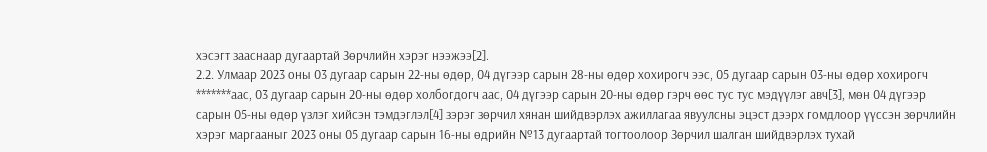хэсэгт зааснаар дугаартай Зөрчлийн хэрэг нээжээ[2].
2.2. Улмаар 2023 оны 03 дугаар сарын 22-ны өдөр, 04 дүгээр сарын 28-ны өдөр хохирогч ээс, 05 дугаар сарын 03-ны өдөр хохирогч *******аас, 03 дугаар сарын 20-ны өдөр холбогдогч аас, 04 дүгээр сарын 20-ны өдөр гэрч өөс тус тус мэдүүлэг авч[3], мөн 04 дүгээр сарын 05-ны өдөр үзлэг хийсэн тэмдэглэл[4] зэрэг зөрчил хянан шийдвэрлэх ажиллагаа явуулсны эцэст дээрх гомдлоор үүссэн зөрчлийн хэрэг маргааныг 2023 оны 05 дугаар сарын 16-ны өдрийн №13 дугаартай тогтоолоор Зөрчил шалган шийдвэрлэх тухай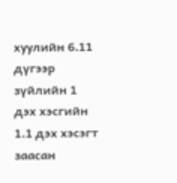хуулийн 6.11 дүгээр зүйлийн 1 дэх хэсгийн 1.1 дэх хэсэгт заасан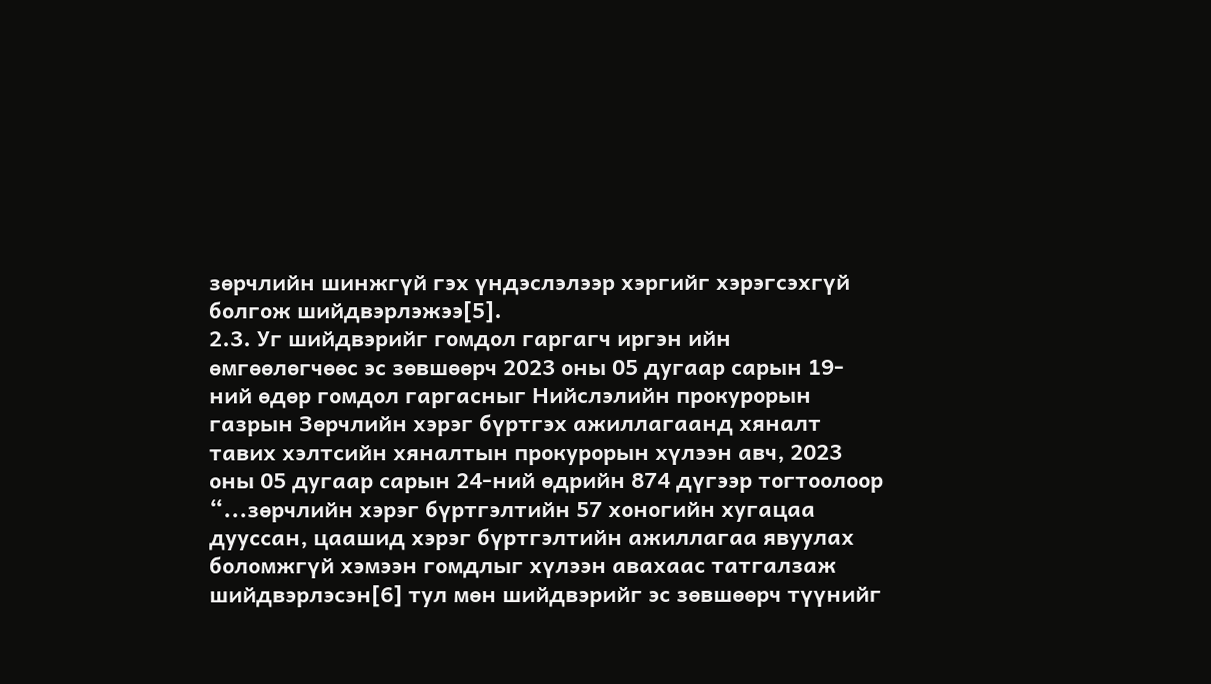зөрчлийн шинжгүй гэх үндэслэлээр хэргийг хэрэгсэхгүй болгож шийдвэрлэжээ[5].
2.3. Уг шийдвэрийг гомдол гаргагч иргэн ийн өмгөөлөгчөөс эс зөвшөөрч 2023 оны 05 дугаар сарын 19-ний өдөр гомдол гаргасныг Нийслэлийн прокурорын газрын Зөрчлийн хэрэг бүртгэх ажиллагаанд хяналт тавих хэлтсийн хяналтын прокурорын хүлээн авч, 2023 оны 05 дугаар сарын 24-ний өдрийн 874 дүгээр тогтоолоор “...зөрчлийн хэрэг бүртгэлтийн 57 хоногийн хугацаа дууссан, цаашид хэрэг бүртгэлтийн ажиллагаа явуулах боломжгүй хэмээн гомдлыг хүлээн авахаас татгалзаж шийдвэрлэсэн[6] тул мөн шийдвэрийг эс зөвшөөрч түүнийг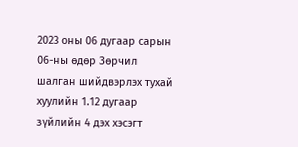2023 оны 06 дугаар сарын 06-ны өдөр Зөрчил шалган шийдвэрлэх тухай хуулийн 1.12 дугаар зүйлийн 4 дэх хэсэгт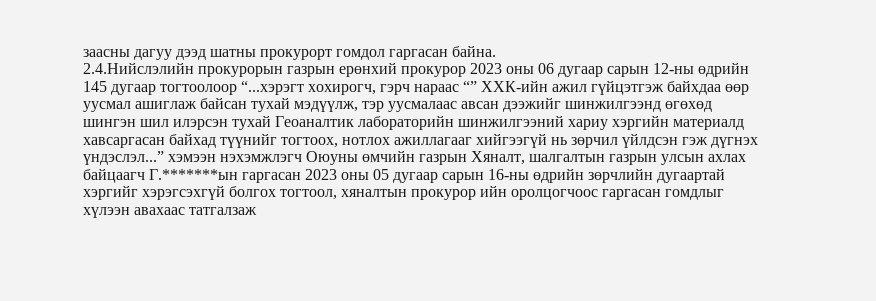заасны дагуу дээд шатны прокурорт гомдол гаргасан байна.
2.4.Нийслэлийн прокурорын газрын ерөнхий прокурор 2023 оны 06 дугаар сарын 12-ны өдрийн 145 дугаар тогтоолоор “...хэрэгт хохирогч, гэрч нараас “” ХХК-ийн ажил гүйцэтгэж байхдаа өөр уусмал ашиглаж байсан тухай мэдүүлж, тэр уусмалаас авсан дээжийг шинжилгээнд өгөхөд шингэн шил илэрсэн тухай Геоаналтик лабораторийн шинжилгээний хариу хэргийн материалд хавсаргасан байхад түүнийг тогтоох, нотлох ажиллагааг хийгээгүй нь зөрчил үйлдсэн гэж дүгнэх үндэслэл...” хэмээн нэхэмжлэгч Оюуны өмчийн газрын Хяналт, шалгалтын газрын улсын ахлах байцаагч Г.*******ын гаргасан 2023 оны 05 дугаар сарын 16-ны өдрийн зөрчлийн дугаартай хэргийг хэрэгсэхгүй болгох тогтоол, хяналтын прокурор ийн оролцогчоос гаргасан гомдлыг хүлээн авахаас татгалзаж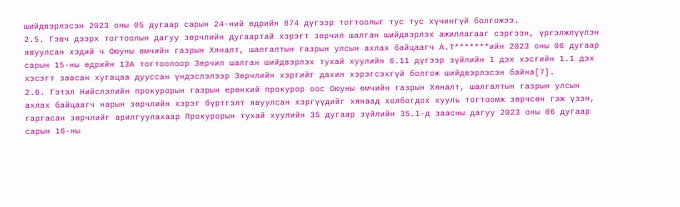шийдвэрлэсэн 2023 оны 05 дугаар сарын 24-ний өдрийн 874 дүгээр тогтоолыг тус тус хүчингүй болгожээ.
2.5. Гэвч дээрх тогтоолын дагуу зөрчлийн дугаартай хэрэгт зөрчил шалган шийдвэрлэх ажиллагааг сэргээн, үргэлжлүүлэн явуулсан хэдий ч Оюуны өмчийн газрын Хяналт, шалгалтын газрын улсын ахлах байцаагч А.Т*******ийн 2023 оны 06 дугаар сарын 15-ны өдрийн 13А тогтоолоор Зөрчил шалган шийдвэрлэх тухай хуулийн 6.11 дүгээр зүйлийн 1 дэх хэсгийн 1.1 дэх хэсэгт заасан хугацаа дууссан үндэслэлээр Зөрчлийн хэргийг дахин хэрэгсэхгүй болгож шийдвэрлэсэн байна[7].
2.6. Гэтэл Нийслэлийн прокурорын газрын ерөнхий прокурор оос Оюуны өмчийн газрын Хяналт, шалгалтын газрын улсын ахлах байцаагч нарын зөрчлийн хэрэг бүртгэлт явуулсан хэргүүдийг хянаад холбогдох хууль тогтоомж зөрчсөн гэж үзэн, гаргасан зөрчлийг арилгуулахаар Прокурорын тухай хуулийн 35 дугаар зүйлийн 35.1-д заасны дагуу 2023 оны 06 дугаар сарын 16-ны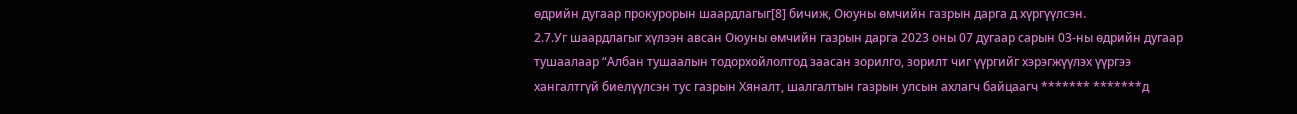өдрийн дугаар прокурорын шаардлагыг[8] бичиж, Оюуны өмчийн газрын дарга д хүргүүлсэн.
2.7.Уг шаардлагыг хүлээн авсан Оюуны өмчийн газрын дарга 2023 оны 07 дугаар сарын 03-ны өдрийн дугаар тушаалаар “Албан тушаалын тодорхойлолтод заасан зорилго, зорилт чиг үүргийг хэрэгжүүлэх үүргээ хангалтгүй биелүүлсэн тус газрын Хяналт, шалгалтын газрын улсын ахлагч байцаагч ******* *******д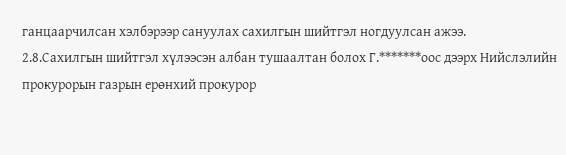ганцаарчилсан хэлбэрээр сануулах сахилгын шийтгэл ногдуулсан ажээ.
2.8.Сахилгын шийтгэл хүлээсэн албан тушаалтан болох Г.*******оос дээрх Нийслэлийн прокурорын газрын ерөнхий прокурор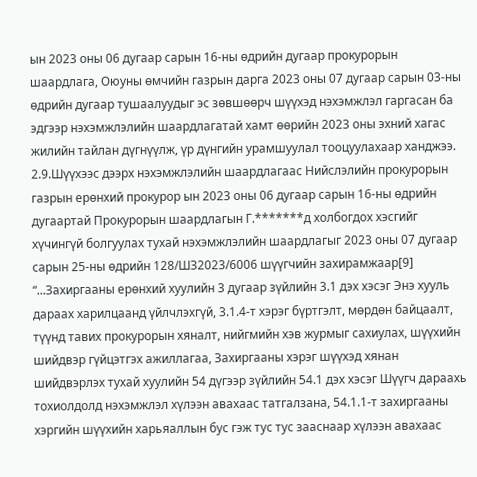ын 2023 оны 06 дугаар сарын 16-ны өдрийн дугаар прокурорын шаардлага, Оюуны өмчийн газрын дарга 2023 оны 07 дугаар сарын 03-ны өдрийн дугаар тушаалуудыг эс зөвшөөрч шүүхэд нэхэмжлэл гаргасан ба эдгээр нэхэмжлэлийн шаардлагатай хамт өөрийн 2023 оны эхний хагас жилийн тайлан дүгнүүлж, үр дүнгийн урамшуулал тооцуулахаар ханджээ.
2.9.Шүүхээс дээрх нэхэмжлэлийн шаардлагаас Нийслэлийн прокурорын газрын ерөнхий прокурор ын 2023 оны 06 дугаар сарын 16-ны өдрийн дугаартай Прокурорын шаардлагын Г.*******д холбогдох хэсгийг хүчингүй болгуулах тухай нэхэмжлэлийн шаардлагыг 2023 оны 07 дугаар сарын 25-ны өдрийн 128/ШЗ2023/6006 шүүгчийн захирамжаар[9] “...Захиргааны ерөнхий хуулийн 3 дугаар зүйлийн 3.1 дэх хэсэг Энэ хууль дараах харилцаанд үйлчлэхгүй, 3.1.4-т хэрэг бүртгэлт, мөрдөн байцаалт, түүнд тавих прокурорын хяналт, нийгмийн хэв журмыг сахиулах, шүүхийн шийдвэр гүйцэтгэх ажиллагаа, Захиргааны хэрэг шүүхэд хянан шийдвэрлэх тухай хуулийн 54 дүгээр зүйлийн 54.1 дэх хэсэг Шүүгч дараахь тохиолдолд нэхэмжлэл хүлээн авахаас татгалзана, 54.1.1-т захиргааны хэргийн шүүхийн харьяаллын бус гэж тус тус зааснаар хүлээн авахаас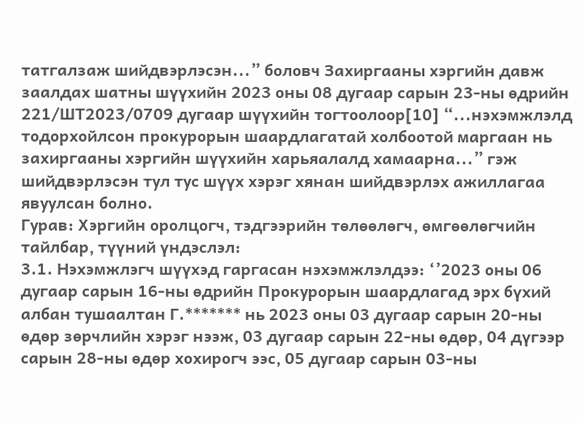татгалзаж шийдвэрлэсэн...” боловч Захиргааны хэргийн давж заалдах шатны шүүхийн 2023 оны 08 дугаар сарын 23-ны өдрийн 221/ШТ2023/0709 дугаар шүүхийн тогтоолоор[10] “...нэхэмжлэлд тодорхойлсон прокурорын шаардлагатай холбоотой маргаан нь захиргааны хэргийн шүүхийн харьяалалд хамаарна...” гэж шийдвэрлэсэн тул тус шүүх хэрэг хянан шийдвэрлэх ажиллагаа явуулсан болно.
Гурав: Хэргийн оролцогч, тэдгээрийн төлөөлөгч, өмгөөлөгчийн тайлбар, түүний үндэслэл:
3.1. Нэхэмжлэгч шүүхэд гаргасан нэхэмжлэлдээ: ‘’2023 оны 06 дугаар сарын 16-ны өдрийн Прокурорын шаардлагад эрх бүхий албан тушаалтан Г.******* нь 2023 оны 03 дугаар сарын 20-ны өдөр зөрчлийн хэрэг нээж, 03 дугаар сарын 22-ны өдөр, 04 дүгээр сарын 28-ны өдөр хохирогч ээс, 05 дугаар сарын 03-ны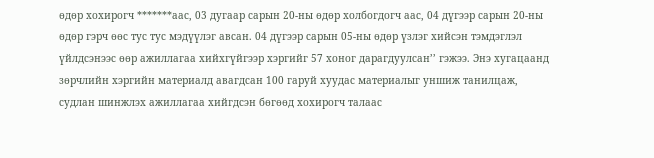өдөр хохирогч *******аас, 03 дугаар сарын 20-ны өдөр холбогдогч аас, 04 дүгээр сарын 20-ны өдөр гэрч өөс тус тус мэдүүлэг авсан. 04 дүгээр сарын 05-ны өдөр үзлэг хийсэн тэмдэглэл үйлдсэнээс өөр ажиллагаа хийхгүйгээр хэргийг 57 хоног дарагдуулсан’’ гэжээ. Энэ хугацаанд зөрчлийн хэргийн материалд авагдсан 100 гаруй хуудас материалыг уншиж танилцаж, судлан шинжлэх ажиллагаа хийгдсэн бөгөөд хохирогч талаас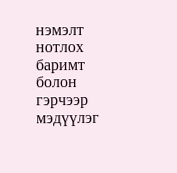нэмэлт нотлох баримт болон гэрчээр мэдүүлэг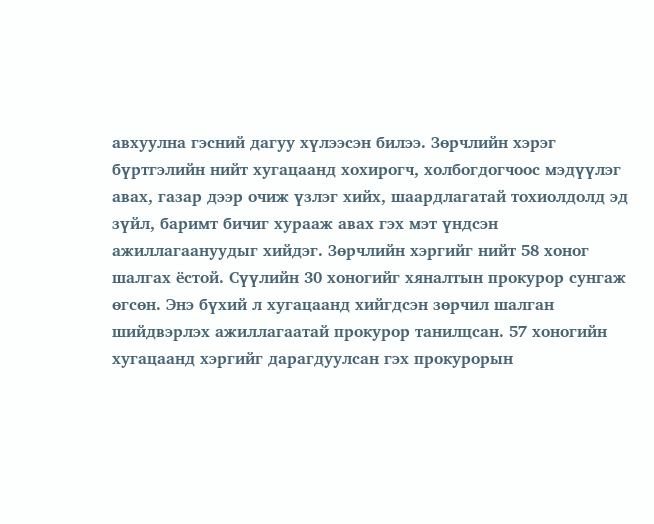авхуулна гэсний дагуу хүлээсэн билээ. Зөрчлийн хэрэг бүртгэлийн нийт хугацаанд хохирогч, холбогдогчоос мэдүүлэг авах, газар дээр очиж үзлэг хийх, шаардлагатай тохиолдолд эд зүйл, баримт бичиг хурааж авах гэх мэт үндсэн ажиллагаануудыг хийдэг. Зөрчлийн хэргийг нийт 58 хоног шалгах ёстой. Сүүлийн 30 хоногийг хяналтын прокурор сунгаж өгсөн. Энэ бүхий л хугацаанд хийгдсэн зөрчил шалган шийдвэрлэх ажиллагаатай прокурор танилцсан. 57 хоногийн хугацаанд хэргийг дарагдуулсан гэх прокурорын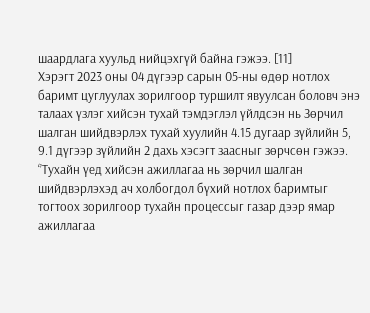шаардлага хуульд нийцэхгүй байна гэжээ. [11]
Хэрэгт 2023 оны 04 дүгээр сарын 05-ны өдөр нотлох баримт цуглуулах зорилгоор туршилт явуулсан боловч энэ талаах үзлэг хийсэн тухай тэмдэглэл үйлдсэн нь Зөрчил шалган шийдвэрлэх тухай хуулийн 4.15 дугаар зүйлийн 5, 9.1 дүгээр зүйлийн 2 дахь хэсэгт заасныг зөрчсөн гэжээ. ‘’Тухайн үед хийсэн ажиллагаа нь зөрчил шалган шийдвэрлэхэд ач холбогдол бүхий нотлох баримтыг тогтоох зорилгоор тухайн процессыг газар дээр ямар ажиллагаа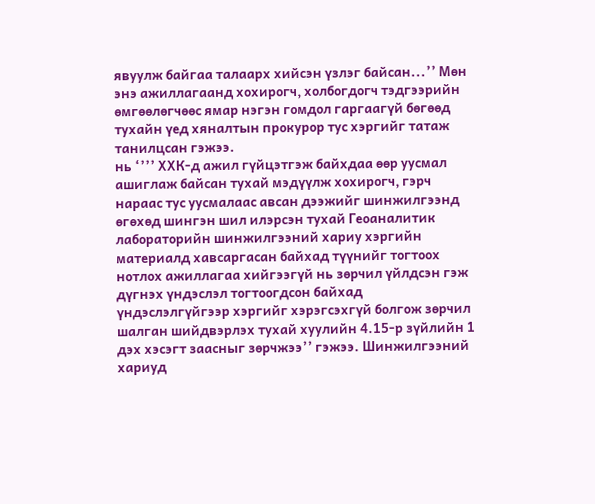явуулж байгаа талаарх хийсэн үзлэг байсан...’’ Мөн энэ ажиллагаанд хохирогч, холбогдогч тэдгээрийн өмгөөлөгчөөс ямар нэгэн гомдол гаргаагүй бөгөөд тухайн үед хяналтын прокурор тус хэргийг татаж танилцсан гэжээ.
нь ‘’’’ ХХК-д ажил гүйцэтгэж байхдаа өөр уусмал ашиглаж байсан тухай мэдүүлж хохирогч, гэрч нараас тус уусмалаас авсан дээжийг шинжилгээнд өгөхөд шингэн шил илэрсэн тухай Геоаналитик лабораторийн шинжилгээний хариу хэргийн материалд хавсаргасан байхад түүнийг тогтоох нотлох ажиллагаа хийгээгүй нь зөрчил үйлдсэн гэж дүгнэх үндэслэл тогтоогдсон байхад үндэслэлгүйгээр хэргийг хэрэгсэхгүй болгож зөрчил шалган шийдвэрлэх тухай хуулийн 4.15-р зүйлийн 1 дэх хэсэгт заасныг зөрчжээ’’ гэжээ. Шинжилгээний хариуд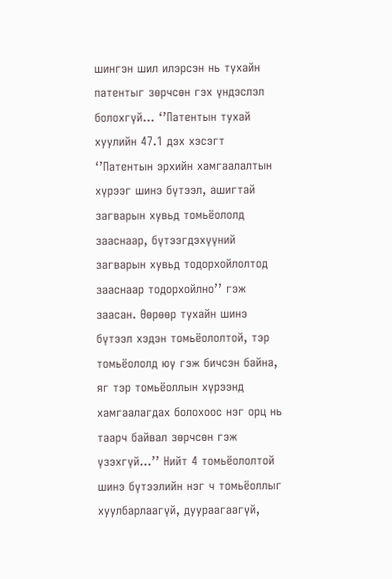шингэн шил илэрсэн нь тухайн патентыг зөрчсөн гэх үндэслэл болохгүй... ‘’Патентын тухай хуулийн 47.1 дэх хэсэгт ‘’Патентын эрхийн хамгаалалтын хүрээг шинэ бүтээл, ашигтай загварын хувьд томьёололд зааснаар, бүтээгдэхүүний загварын хувьд тодорхойлолтод зааснаар тодорхойлно’’ гэж заасан. Өөрөөр тухайн шинэ бүтээл хэдэн томьёололтой, тэр томьёололд юу гэж бичсэн байна, яг тэр томьёоллын хүрээнд хамгаалагдах болохоос нэг орц нь таарч байвал зөрчсөн гэж үзэхгүй...’’ Нийт 4 томьёололтой шинэ бүтээлийн нэг ч томьёоллыг хуулбарлаагүй, дуураагаагүй,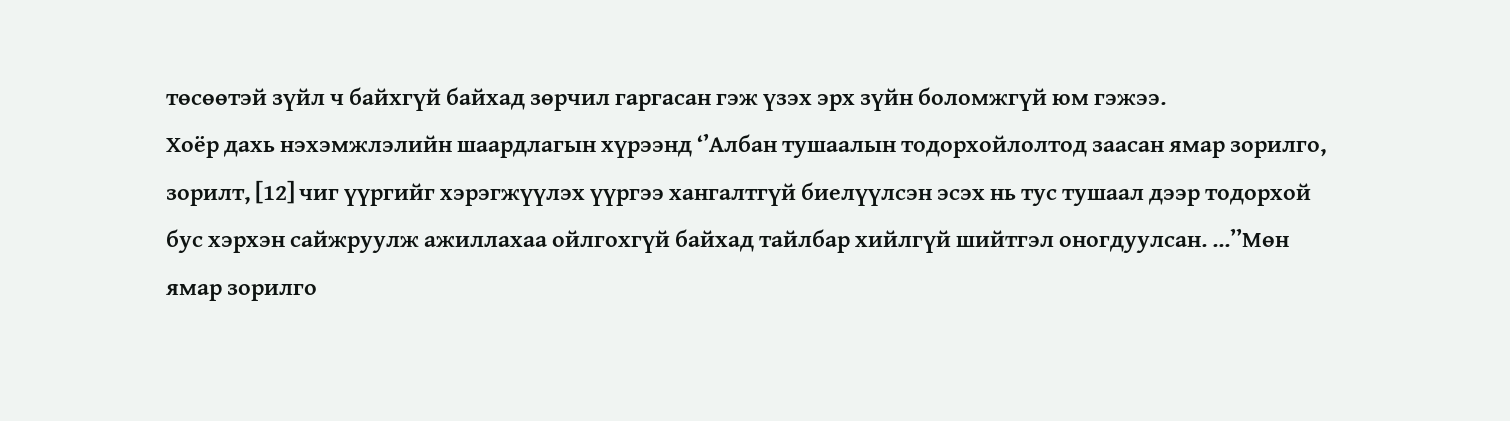төсөөтэй зүйл ч байхгүй байхад зөрчил гаргасан гэж үзэх эрх зүйн боломжгүй юм гэжээ.
Хоёр дахь нэхэмжлэлийн шаардлагын хүрээнд ‘’Албан тушаалын тодорхойлолтод заасан ямар зорилго, зорилт, [12] чиг үүргийг хэрэгжүүлэх үүргээ хангалтгүй биелүүлсэн эсэх нь тус тушаал дээр тодорхой бус хэрхэн сайжруулж ажиллахаа ойлгохгүй байхад тайлбар хийлгүй шийтгэл оногдуулсан. ...’’Мөн ямар зорилго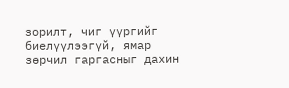зорилт, чиг үүргийг биелүүлээгүй, ямар зөрчил гаргасныг дахин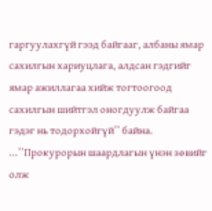гаргуулахгүй гээд байгааг, албаны ямар сахилгын хариуцлага, алдсан гэдгийг ямар ажиллагаа хийж тогтоогоод сахилгын шийтгэл оногдуулж байгаа гэдэг нь тодорхойгүй’’ байна. ...’’Прокурорын шаардлагын үнэн зөвийг олж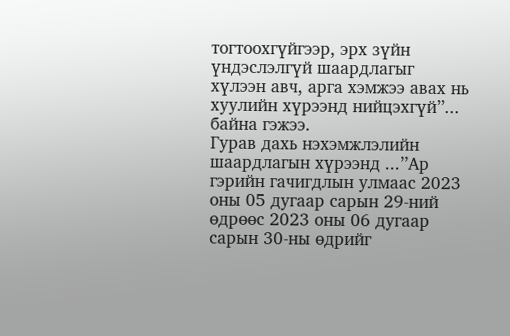тогтоохгүйгээр, эрх зүйн үндэслэлгүй шаардлагыг хүлээн авч, арга хэмжээ авах нь хуулийн хүрээнд нийцэхгүй’’... байна гэжээ.
Гурав дахь нэхэмжлэлийн шаардлагын хүрээнд ...’’Ар гэрийн гачигдлын улмаас 2023 оны 05 дугаар сарын 29-ний өдрөөс 2023 оны 06 дугаар сарын 30-ны өдрийг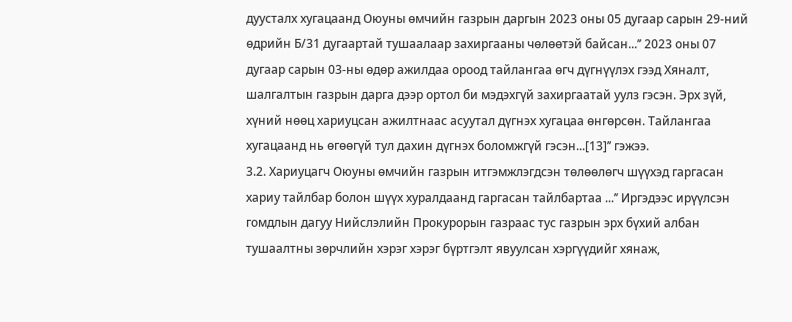дуусталх хугацаанд Оюуны өмчийн газрын даргын 2023 оны 05 дугаар сарын 29-ний өдрийн Б/31 дугаартай тушаалаар захиргааны чөлөөтэй байсан...’’ 2023 оны 07 дугаар сарын 03-ны өдөр ажилдаа ороод тайлангаа өгч дүгнүүлэх гээд Хяналт, шалгалтын газрын дарга дээр ортол би мэдэхгүй захиргаатай уулз гэсэн. Эрх зүй, хүний нөөц хариуцсан ажилтнаас асуутал дүгнэх хугацаа өнгөрсөн. Тайлангаа хугацаанд нь өгөөгүй тул дахин дүгнэх боломжгүй гэсэн...[13]’’ гэжээ.
3.2. Хариуцагч Оюуны өмчийн газрын итгэмжлэгдсэн төлөөлөгч шүүхэд гаргасан хариу тайлбар болон шүүх хуралдаанд гаргасан тайлбартаа ...’’ Иргэдээс ирүүлсэн гомдлын дагуу Нийслэлийн Прокурорын газраас тус газрын эрх бүхий албан тушаалтны зөрчлийн хэрэг хэрэг бүртгэлт явуулсан хэргүүдийг хянаж,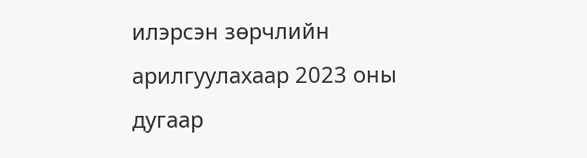илэрсэн зөрчлийн арилгуулахаар 2023 оны дугаар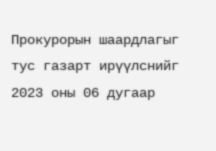Прокурорын шаардлагыг тус газарт ирүүлснийг 2023 оны 06 дугаар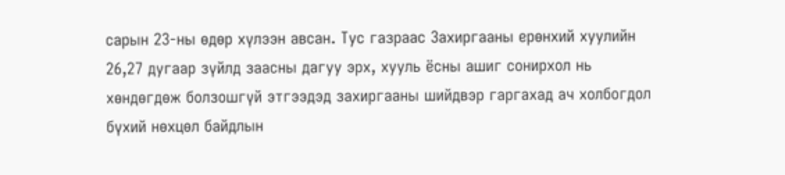сарын 23-ны өдөр хүлээн авсан. Тус газраас Захиргааны ерөнхий хуулийн 26,27 дугаар зүйлд заасны дагуу эрх, хууль ёсны ашиг сонирхол нь хөндөгдөж болзошгүй этгээдэд захиргааны шийдвэр гаргахад ач холбогдол бүхий нөхцөл байдлын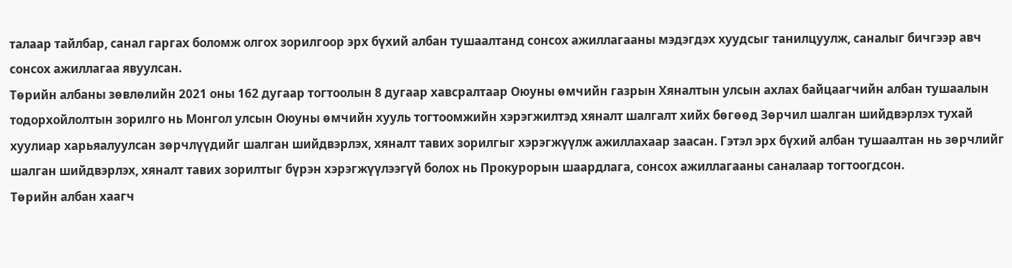талаар тайлбар, санал гаргах боломж олгох зорилгоор эрх бүхий албан тушаалтанд сонсох ажиллагааны мэдэгдэх хуудсыг танилцуулж, саналыг бичгээр авч сонсох ажиллагаа явуулсан.
Төрийн албаны зөвлөлийн 2021 оны 162 дугаар тогтоолын 8 дугаар хавсралтаар Оюуны өмчийн газрын Хяналтын улсын ахлах байцаагчийн албан тушаалын тодорхойлолтын зорилго нь Монгол улсын Оюуны өмчийн хууль тогтоомжийн хэрэгжилтэд хяналт шалгалт хийх бөгөөд Зөрчил шалган шийдвэрлэх тухай хуулиар харьяалуулсан зөрчлүүдийг шалган шийдвэрлэх, хяналт тавих зорилгыг хэрэгжүүлж ажиллахаар заасан. Гэтэл эрх бүхий албан тушаалтан нь зөрчлийг шалган шийдвэрлэх, хяналт тавих зорилтыг бүрэн хэрэгжүүлээгүй болох нь Прокурорын шаардлага, сонсох ажиллагааны саналаар тогтоогдсон.
Төрийн албан хаагч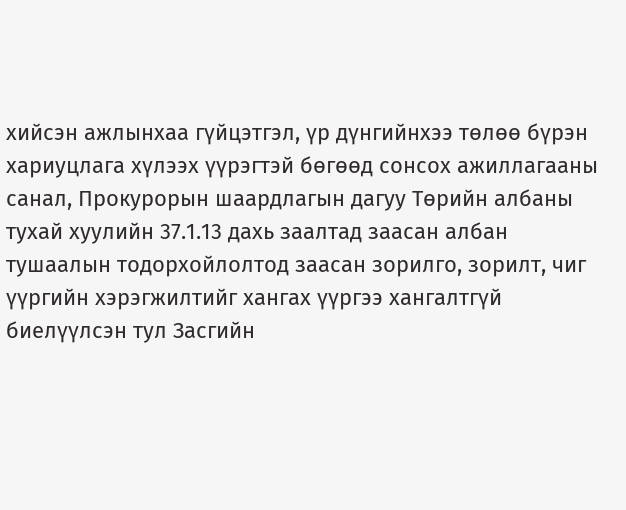хийсэн ажлынхаа гүйцэтгэл, үр дүнгийнхээ төлөө бүрэн хариуцлага хүлээх үүрэгтэй бөгөөд сонсох ажиллагааны санал, Прокурорын шаардлагын дагуу Төрийн албаны тухай хуулийн 37.1.13 дахь заалтад заасан албан тушаалын тодорхойлолтод заасан зорилго, зорилт, чиг үүргийн хэрэгжилтийг хангах үүргээ хангалтгүй биелүүлсэн тул Засгийн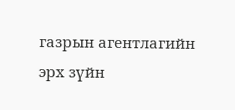газрын агентлагийн эрх зүйн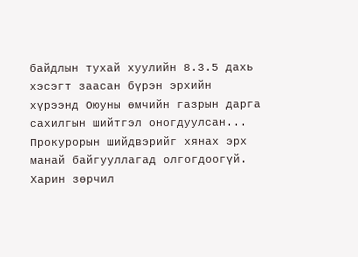байдлын тухай хуулийн 8.3.5 дахь хэсэгт заасан бүрэн эрхийн хүрээнд Оюуны өмчийн газрын дарга сахилгын шийтгэл оногдуулсан... Прокурорын шийдвэрийг хянах эрх манай байгууллагад олгогдоогүй. Харин зөрчил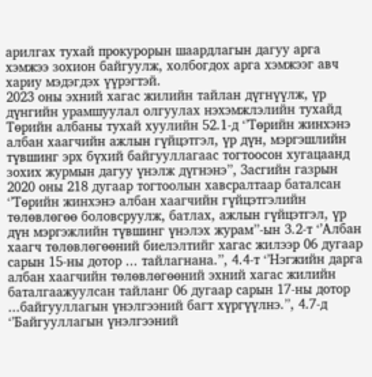арилгах тухай прокурорын шаардлагын дагуу арга хэмжээ зохион байгуулж, холбогдох арга хэмжээг авч хариу мэдэгдэх үүрэгтэй.
2023 оны эхний хагас жилийн тайлан дүгнүүлж, үр дүнгийн урамшуулал олгуулах нэхэмжлэлийн тухайд Төрийн албаны тухай хуулийн 52.1-д ‘’Төрийн жинхэнэ албан хаагчийн ажлын гүйцэтгэл, үр дүн, мэргэшлийн түвшинг эрх бүхий байгууллагаас тогтоосон хугацаанд зохих журмын дагуу үнэлж дүгнэнэ’’, Засгийн газрын 2020 оны 218 дугаар тогтоолын хавсралтаар баталсан ‘’Төрийн жинхэнэ албан хаагчийн гүйцэтгэлийн төлөвлөгөө боловсруулж, батлах, ажлын гүйцэтгэл, үр дүн мэргэжлийн түвшинг үнэлэх журам’’-ын 3.2-т ‘’Албан хаагч төлөвлөгөөний биелэлтийг хагас жилээр 06 дугаар сарын 15-ны дотор ... тайлагнана.’’, 4.4-т ‘’Нэгжийн дарга албан хаагчийн төлөвлөгөөний эхний хагас жилийн баталгаажуулсан тайланг 06 дугаар сарын 17-ны дотор ...байгууллагын үнэлгээний багт хүргүүлнэ.’’, 4.7-д ‘’Байгууллагын үнэлгээний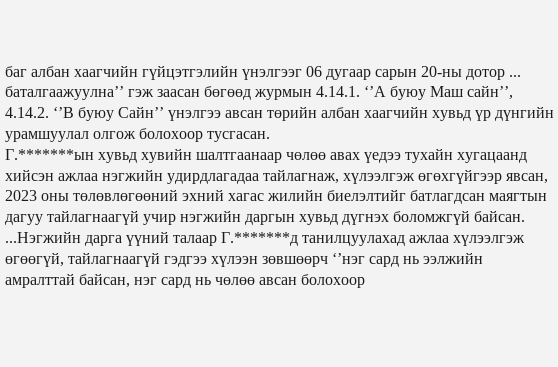баг албан хаагчийн гүйцэтгэлийн үнэлгээг 06 дугаар сарын 20-ны дотор ... баталгаажуулна’’ гэж заасан бөгөөд журмын 4.14.1. ‘’А буюу Маш сайн’’, 4.14.2. ‘’В буюу Сайн’’ үнэлгээ авсан төрийн албан хаагчийн хувьд үр дүнгийн урамшуулал олгож болохоор тусгасан.
Г.*******ын хувьд хувийн шалтгаанаар чөлөө авах үедээ тухайн хугацаанд хийсэн ажлаа нэгжийн удирдлагадаа тайлагнаж, хүлээлгэж өгөхгүйгээр явсан, 2023 оны төлөвлөгөөний эхний хагас жилийн биелэлтийг батлагдсан маягтын дагуу тайлагнаагүй учир нэгжийн даргын хувьд дүгнэх боломжгүй байсан. ...Нэгжийн дарга үүний талаар Г.*******д танилцуулахад ажлаа хүлээлгэж өгөөгүй, тайлагнаагүй гэдгээ хүлээн зөвшөөрч ‘’нэг сард нь ээлжийн амралттай байсан, нэг сард нь чөлөө авсан болохоор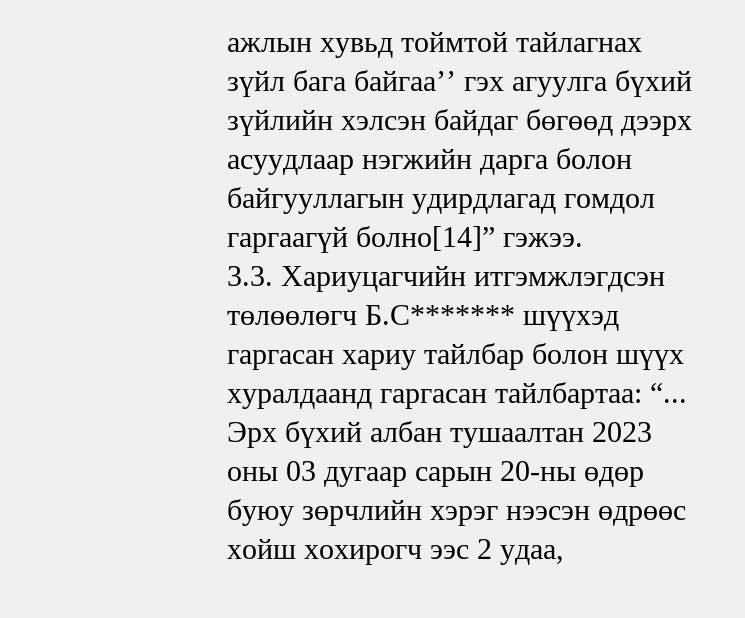ажлын хувьд тоймтой тайлагнах зүйл бага байгаа’’ гэх агуулга бүхий зүйлийн хэлсэн байдаг бөгөөд дээрх асуудлаар нэгжийн дарга болон байгууллагын удирдлагад гомдол гаргаагүй болно[14]” гэжээ.
3.3. Хариуцагчийн итгэмжлэгдсэн төлөөлөгч Б.С******* шүүхэд гаргасан хариу тайлбар болон шүүх хуралдаанд гаргасан тайлбартаа: “... Эрх бүхий албан тушаалтан 2023 оны 03 дугаар сарын 20-ны өдөр буюу зөрчлийн хэрэг нээсэн өдрөөс хойш хохирогч ээс 2 удаа,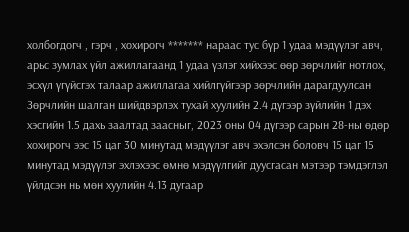холбогдогч , гэрч , хохирогч ******* нараас тус бүр 1 удаа мэдүүлэг авч, арьс зумлах үйл ажиллагаанд 1 удаа үзлэг хийхээс өөр зөрчлийг нотлох, эсхүл үгүйсгэх талаар ажиллагаа хийлгүйгээр зөрчлийн дарагдуулсан Зөрчлийн шалган шийдвэрлэх тухай хуулийн 2.4 дүгээр зүйлийн 1 дэх хэсгийн 1.5 дахь заалтад заасныг, 2023 оны 04 дүгээр сарын 28-ны өдөр хохирогч ээс 15 цаг 30 минутад мэдүүлэг авч эхэлсэн боловч 15 цаг 15 минутад мэдүүлэг эхлэхээс өмнө мэдүүлгийг дуусгасан мэтээр тэмдэглэл үйлдсэн нь мөн хуулийн 4.13 дугаар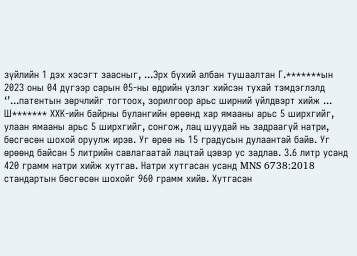зүйлийн 1 дэх хэсэгт заасныг, ...Эрх бүхий албан тушаалтан Г.*******ын 2023 оны 04 дүгээр сарын 05-ны өдрийн үзлэг хийсэн тухай тэмдэглэлд ‘’...патентын зөрчлийг тогтоох, зорилгоор арьс ширний үйлдвэрт хийж ... Ш******* ХХК-ийн байрны булангийн өрөөнд хар ямааны арьс 5 ширхгийг, улаан ямааны арьс 5 ширхгийг, сонгож, лац шуудай нь задраагүй натри, бөсгөсөн шохой оруулж ирэв. Уг өрөө нь 15 градусын дулаантай байв. Уг өрөөнд байсан 5 литрийн савлагаатай лацтай цэвэр ус задлав. 3.6 литр усанд 420 грамм натри хийж хутгав. Натри хутгасан усанд MNS 6738:2018 стандартын бөсгөсөн шохойг 960 грамм хийв. Хутгасан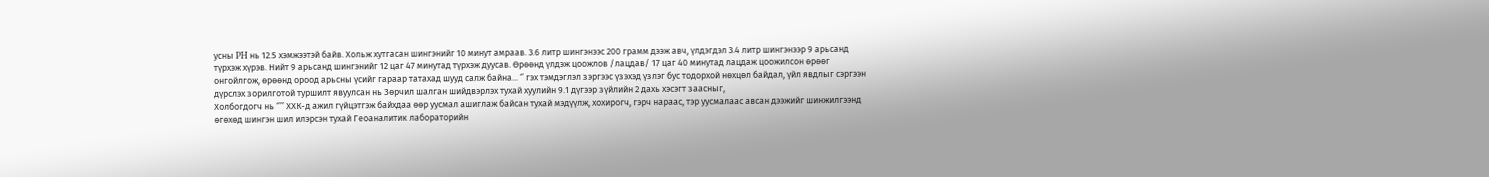усны PH нь 12.5 хэмжээтэй байв. Хольж хутгасан шингэнийг 10 минут амраав. 3.6 литр шингэнээс 200 грамм дээж авч, үлдэгдэл 3.4 литр шингэнээр 9 арьсанд түрхэж хүрэв. Нийт 9 арьсанд шингэнийг 12 цаг 47 минутад түрхэж дуусав. Өрөөнд үлдэж цоожлов /лацдав/ 17 цаг 40 минутад лацдаж цоожилсон өрөөг онгойлгож, өрөөнд ороод арьсны үсийг гараар татахад шууд салж байна... ‘’ гэх тэмдэглэл зэргээс үзэхэд үзлэг бус тодорхой нөхцөл байдал, үйл явдлыг сэргээн дүрслэх зорилготой туршилт явуулсан нь Зөрчил шалган шийдвэрлэх тухай хуулийн 9.1 дүгээр зүйлийн 2 дахь хэсэгт заасныг,
Холбогдогч нь ‘’’’ ХХК-д ажил гүйцэтгэж байхдаа өөр уусмал ашиглаж байсан тухай мэдүүлж, хохирогч, гэрч нараас, тэр уусмалаас авсан дээжийг шинжилгээнд өгөхөд шингэн шил илэрсэн тухай Геоаналитик лабораторийн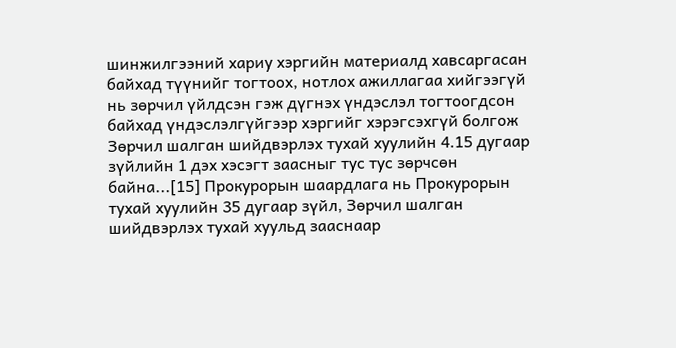шинжилгээний хариу хэргийн материалд хавсаргасан байхад түүнийг тогтоох, нотлох ажиллагаа хийгээгүй нь зөрчил үйлдсэн гэж дүгнэх үндэслэл тогтоогдсон байхад үндэслэлгүйгээр хэргийг хэрэгсэхгүй болгож Зөрчил шалган шийдвэрлэх тухай хуулийн 4.15 дугаар зүйлийн 1 дэх хэсэгт заасныг тус тус зөрчсөн байна...[15] Прокурорын шаардлага нь Прокурорын тухай хуулийн 35 дугаар зүйл, Зөрчил шалган шийдвэрлэх тухай хуульд зааснаар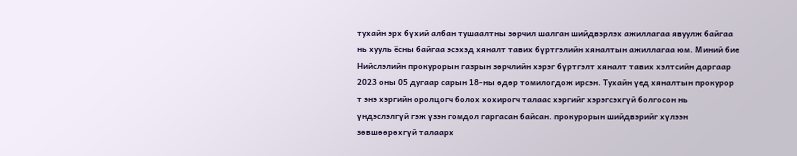тухайн эрх бүхий албан тушаалтны зөрчил шалган шийдвэрлэх ажиллагаа явуулж байгаа нь хууль ёсны байгаа эсэхэд хяналт тавих бүртгэлийн хяналтын ажиллагаа юм. Миний бие Нийслэлийн прокурорын газрын зөрчлийн хэрэг бүртгэлт хяналт тавих хэлтсийн даргаар 2023 оны 05 дугаар сарын 18-ны өдөр томилогдож ирсэн. Тухайн үед хяналтын прокурор т энэ хэргийн оролцогч болох хохирогч талаас хэргийг хэрэгсэхгүй болгосон нь үндэслэлгүй гэж үзэн гомдол гаргасан байсан. прокурорын шийдвэрийг хүлээн зөвшөөрөхгүй талаарх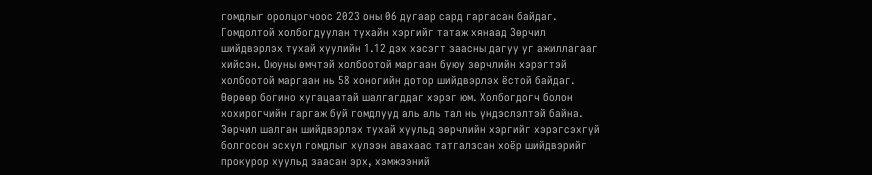гомдлыг оролцогчоос 2023 оны 06 дугаар сард гаргасан байдаг. Гомдолтой холбогдуулан тухайн хэргийг татаж хянаад Зөрчил шийдвэрлэх тухай хуулийн 1.12 дэх хэсэгт заасны дагуу уг ажиллагааг хийсэн. Оюуны өмчтэй холбоотой маргаан буюу зөрчлийн хэрэгтэй холбоотой маргаан нь 58 хоногийн дотор шийдвэрлэх ёстой байдаг. Өөрөөр богино хугацаатай шалгагддаг хэрэг юм. Холбогдогч болон хохирогчийн гаргаж буй гомдлууд аль аль тал нь үндэслэлтэй байна. Зөрчил шалган шийдвэрлэх тухай хуульд зөрчлийн хэргийг хэрэгсэхгүй болгосон эсхүл гомдлыг хүлээн авахаас татгалзсан хоёр шийдвэрийг прокурор хуульд заасан эрх, хэмжээний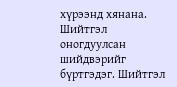хүрээнд хянана. Шийтгэл оногдуулсан шийдвэрийг бүртгэдэг. Шийтгэл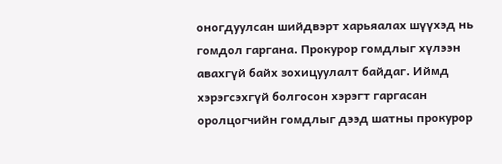оногдуулсан шийдвэрт харьяалах шүүхэд нь гомдол гаргана. Прокурор гомдлыг хүлээн авахгүй байх зохицуулалт байдаг. Иймд хэрэгсэхгүй болгосон хэрэгт гаргасан оролцогчийн гомдлыг дээд шатны прокурор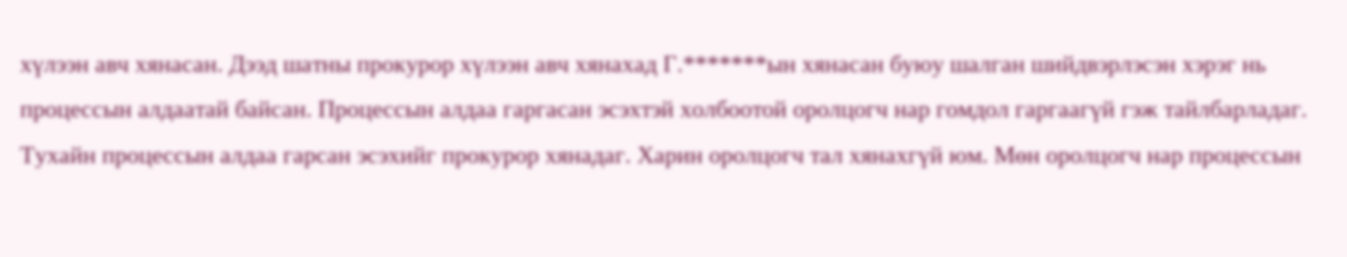хүлээн авч хянасан. Дээд шатны прокурор хүлээн авч хянахад Г.*******ын хянасан буюу шалган шийдвэрлэсэн хэрэг нь процессын алдаатай байсан. Процессын алдаа гаргасан эсэхтэй холбоотой оролцогч нар гомдол гаргаагүй гэж тайлбарладаг. Тухайн процессын алдаа гарсан эсэхийг прокурор хянадаг. Харин оролцогч тал хянахгүй юм. Мөн оролцогч нар процессын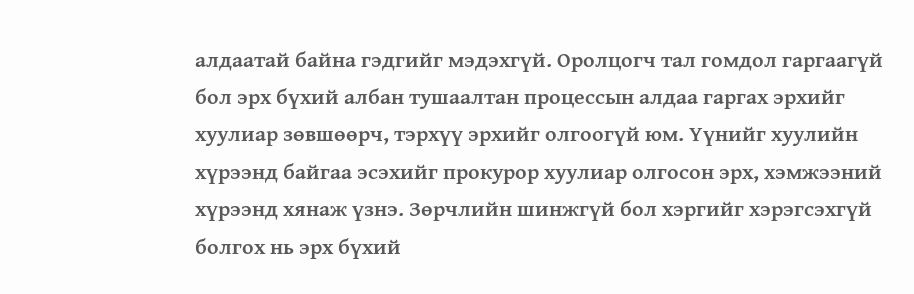алдаатай байна гэдгийг мэдэхгүй. Оролцогч тал гомдол гаргаагүй бол эрх бүхий албан тушаалтан процессын алдаа гаргах эрхийг хуулиар зөвшөөрч, тэрхүү эрхийг олгоогүй юм. Үүнийг хуулийн хүрээнд байгаа эсэхийг прокурор хуулиар олгосон эрх, хэмжээний хүрээнд хянаж үзнэ. Зөрчлийн шинжгүй бол хэргийг хэрэгсэхгүй болгох нь эрх бүхий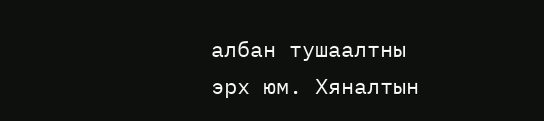албан тушаалтны эрх юм. Хяналтын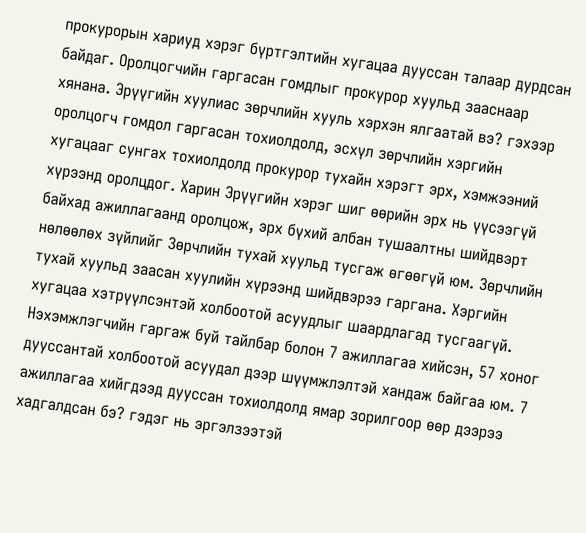прокурорын хариуд хэрэг бүртгэлтийн хугацаа дууссан талаар дурдсан байдаг. Оролцогчийн гаргасан гомдлыг прокурор хуульд зааснаар хянана. Эрүүгийн хуулиас зөрчлийн хууль хэрхэн ялгаатай вэ? гэхээр оролцогч гомдол гаргасан тохиолдолд, эсхүл зөрчлийн хэргийн хугацааг сунгах тохиолдолд прокурор тухайн хэрэгт эрх, хэмжээний хүрээнд оролцдог. Харин Эрүүгийн хэрэг шиг өөрийн эрх нь үүсээгүй байхад ажиллагаанд оролцож, эрх бүхий албан тушаалтны шийдвэрт нөлөөлөх зүйлийг Зөрчлийн тухай хуульд тусгаж өгөөгүй юм. Зөрчлийн тухай хуульд заасан хуулийн хүрээнд шийдвэрээ гаргана. Хэргийн хугацаа хэтрүүлсэнтэй холбоотой асуудлыг шаардлагад тусгаагүй. Нэхэмжлэгчийн гаргаж буй тайлбар болон 7 ажиллагаа хийсэн, 57 хоног дууссантай холбоотой асуудал дээр шүүмжлэлтэй хандаж байгаа юм. 7 ажиллагаа хийгдээд дууссан тохиолдолд ямар зорилгоор өөр дээрээ хадгалдсан бэ? гэдэг нь эргэлзээтэй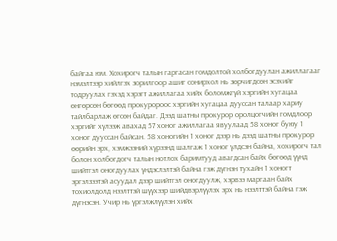байгаа юм. Хохирогч талын гаргасан гомдолтой холбогдуулан ажиллагааг нэмэлтээр хийлгэх зорилгоор ашиг сонирхол нь зөрчигдсөн эсэхийг тодруулах гэхэд хэрэгт ажиллагаа хийх боломжгүй хэргийн хугацаа өнгөрсөн бөгөөд прокуророос хэргийн хугацаа дууссан талаар хариу тайлбарлаж өгсөн байдаг. Дээд шатны прокурор оролцогчийн гомдлоор хэргийг хүлээж авахад 57 хоног ажиллагаа явуулаад 58 хоног буюу 1 хоног дууссан байсан. 58 хоногийн 1 хоног дээр нь дээд шатны прокурор өөрийн эрх, хэмжээний хүрээнд шалгаж 1 хоног үлдсэн байна, хохирогч тал болон холбогдогч талын нотлох баримтууд авагдсан байх бөгөөд үүнд шийтгэл оногдуулах үндэслэлтэй байна гэж дүгнэн тухайн 1 хоногт эргэлзээтэй асуудал дээр шийтгэл оногдуулж, хэрвээ маргаан байх тохиолдолд нээлттэй шүүхээр шийдвэрлүүлэх эрх нь нээлттэй байна гэж дүгнэсэн. Учир нь үргэлжлүүлэн хийх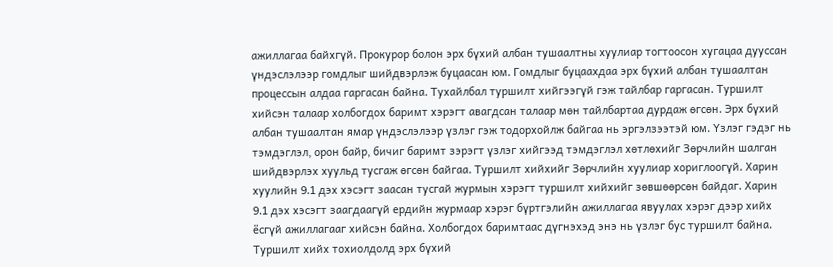ажиллагаа байхгүй. Прокурор болон эрх бүхий албан тушаалтны хуулиар тогтоосон хугацаа дууссан үндэслэлээр гомдлыг шийдвэрлэж буцаасан юм. Гомдлыг буцаахдаа эрх бүхий албан тушаалтан процессын алдаа гаргасан байна. Тухайлбал туршилт хийгээгүй гэж тайлбар гаргасан. Туршилт хийсэн талаар холбогдох баримт хэрэгт авагдсан талаар мөн тайлбартаа дурдаж өгсөн. Эрх бүхий албан тушаалтан ямар үндэслэлээр үзлэг гэж тодорхойлж байгаа нь эргэлзээтэй юм. Үзлэг гэдэг нь тэмдэглэл, орон байр, бичиг баримт зэрэгт үзлэг хийгээд тэмдэглэл хөтлөхийг Зөрчлийн шалган шийдвэрлэх хуульд тусгаж өгсөн байгаа. Туршилт хийхийг Зөрчлийн хуулиар хориглоогүй. Харин хуулийн 9.1 дэх хэсэгт заасан тусгай журмын хэрэгт туршилт хийхийг зөвшөөрсөн байдаг. Харин 9.1 дэх хэсэгт заагдаагүй ердийн журмаар хэрэг бүртгэлийн ажиллагаа явуулах хэрэг дээр хийх ёсгүй ажиллагааг хийсэн байна. Холбогдох баримтаас дүгнэхэд энэ нь үзлэг бус туршилт байна. Туршилт хийх тохиолдолд эрх бүхий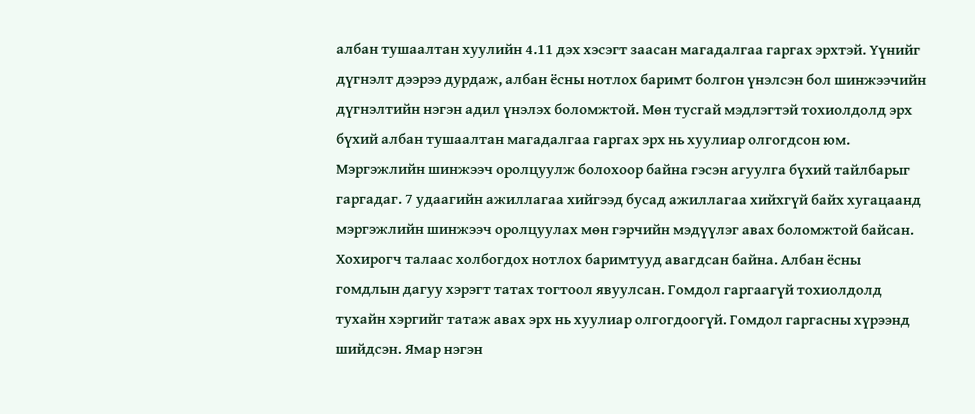албан тушаалтан хуулийн 4.11 дэх хэсэгт заасан магадалгаа гаргах эрхтэй. Үүнийг дүгнэлт дээрээ дурдаж, албан ёсны нотлох баримт болгон үнэлсэн бол шинжээчийн дүгнэлтийн нэгэн адил үнэлэх боломжтой. Мөн тусгай мэдлэгтэй тохиолдолд эрх бүхий албан тушаалтан магадалгаа гаргах эрх нь хуулиар олгогдсон юм. Мэргэжлийн шинжээч оролцуулж болохоор байна гэсэн агуулга бүхий тайлбарыг гаргадаг. 7 удаагийн ажиллагаа хийгээд бусад ажиллагаа хийхгүй байх хугацаанд мэргэжлийн шинжээч оролцуулах мөн гэрчийн мэдүүлэг авах боломжтой байсан. Хохирогч талаас холбогдох нотлох баримтууд авагдсан байна. Албан ёсны гомдлын дагуу хэрэгт татах тогтоол явуулсан. Гомдол гаргаагүй тохиолдолд тухайн хэргийг татаж авах эрх нь хуулиар олгогдоогүй. Гомдол гаргасны хүрээнд шийдсэн. Ямар нэгэн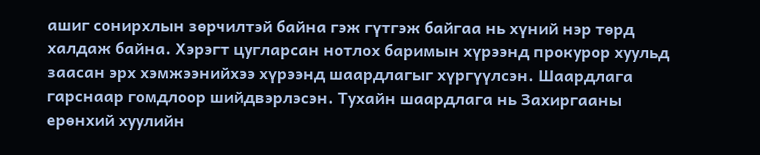ашиг сонирхлын зөрчилтэй байна гэж гүтгэж байгаа нь хүний нэр төрд халдаж байна. Хэрэгт цугларсан нотлох баримын хүрээнд прокурор хуульд заасан эрх хэмжээнийхээ хүрээнд шаардлагыг хүргүүлсэн. Шаардлага гарснаар гомдлоор шийдвэрлэсэн. Тухайн шаардлага нь Захиргааны ерөнхий хуулийн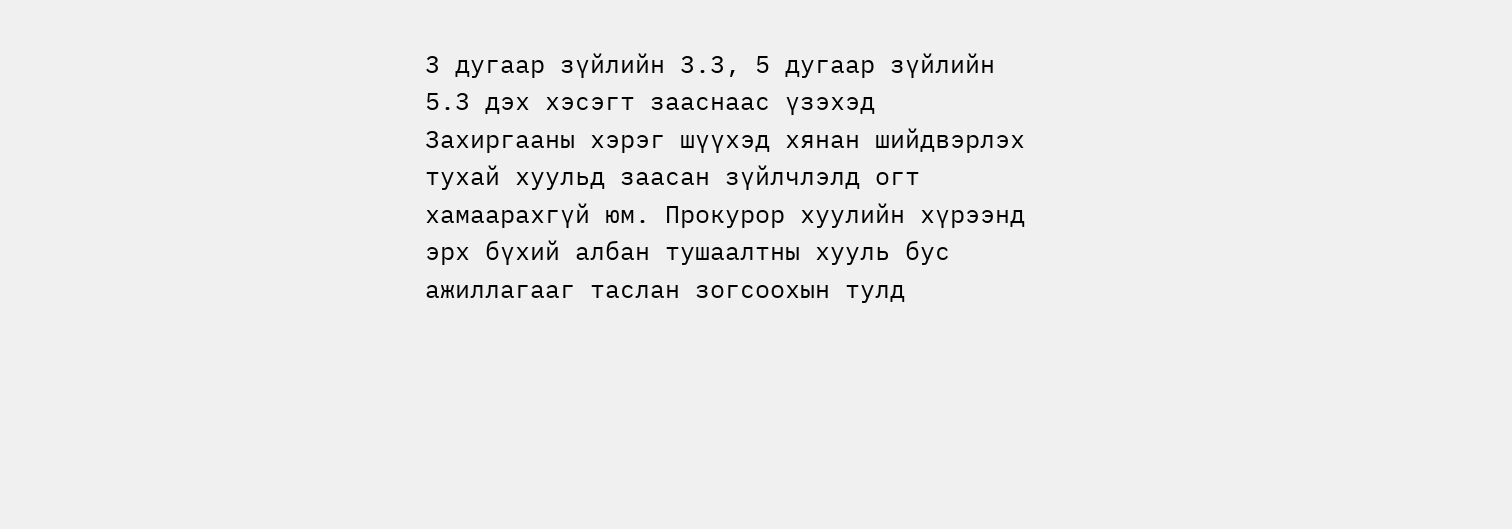3 дугаар зүйлийн 3.3, 5 дугаар зүйлийн 5.3 дэх хэсэгт зааснаас үзэхэд Захиргааны хэрэг шүүхэд хянан шийдвэрлэх тухай хуульд заасан зүйлчлэлд огт хамаарахгүй юм. Прокурор хуулийн хүрээнд эрх бүхий албан тушаалтны хууль бус ажиллагааг таслан зогсоохын тулд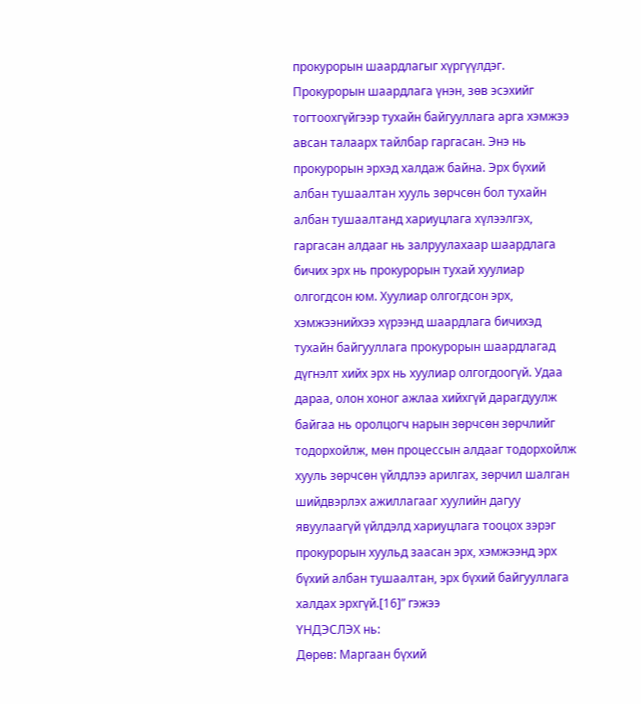прокурорын шаардлагыг хүргүүлдэг. Прокурорын шаардлага үнэн, зөв эсэхийг тогтоохгүйгээр тухайн байгууллага арга хэмжээ авсан талаарх тайлбар гаргасан. Энэ нь прокурорын эрхэд халдаж байна. Эрх бүхий албан тушаалтан хууль зөрчсөн бол тухайн албан тушаалтанд хариуцлага хүлээлгэх, гаргасан алдааг нь залруулахаар шаардлага бичих эрх нь прокурорын тухай хуулиар олгогдсон юм. Хуулиар олгогдсон эрх, хэмжээнийхээ хүрээнд шаардлага бичихэд тухайн байгууллага прокурорын шаардлагад дүгнэлт хийх эрх нь хуулиар олгогдоогүй. Удаа дараа, олон хоног ажлаа хийхгүй дарагдуулж байгаа нь оролцогч нарын зөрчсөн зөрчлийг тодорхойлж, мөн процессын алдааг тодорхойлж хууль зөрчсөн үйлдлээ арилгах, зөрчил шалган шийдвэрлэх ажиллагааг хуулийн дагуу явуулаагүй үйлдэлд хариуцлага тооцох зэрэг прокурорын хуульд заасан эрх, хэмжээнд эрх бүхий албан тушаалтан, эрх бүхий байгууллага халдах эрхгүй.[16]” гэжээ
ҮНДЭСЛЭХ нь:
Дөрөв: Маргаан бүхий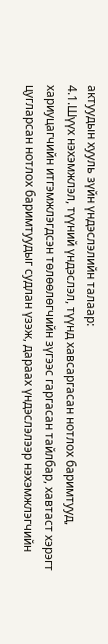актуудын хууль зүйн үндэслэлийн талаар:
4.1.Шүүх нэхэмжлэл, түүний үндэслэл, түүнд хавсаргасан нотлох баримтууд, хариуцагчийн итгэмжлэгдсэн төлөөлөгчийн зүгээс гаргасан тайлбар, хавтаст хэрэгт цугларсан нотлох баримтуудыг судлан үзэж, дараах үндэслэлээр нэхэмжлэгчийн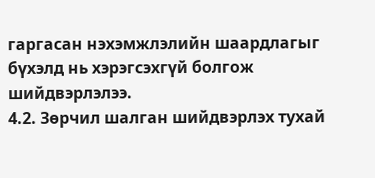гаргасан нэхэмжлэлийн шаардлагыг бүхэлд нь хэрэгсэхгүй болгож шийдвэрлэлээ.
4.2. Зөрчил шалган шийдвэрлэх тухай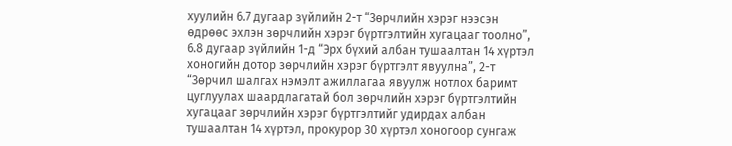хуулийн 6.7 дугаар зүйлийн 2-т “Зөрчлийн хэрэг нээсэн өдрөөс эхлэн зөрчлийн хэрэг бүртгэлтийн хугацааг тоолно”, 6.8 дугаар зүйлийн 1-д “Эрх бүхий албан тушаалтан 14 хүртэл хоногийн дотор зөрчлийн хэрэг бүртгэлт явуулна”, 2-т “Зөрчил шалгах нэмэлт ажиллагаа явуулж нотлох баримт цуглуулах шаардлагатай бол зөрчлийн хэрэг бүртгэлтийн хугацааг зөрчлийн хэрэг бүртгэлтийг удирдах албан тушаалтан 14 хүртэл, прокурор 30 хүртэл хоногоор сунгаж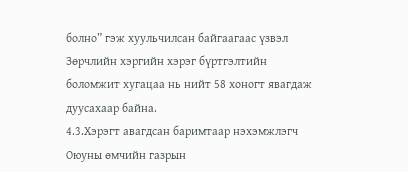болно” гэж хуульчилсан байгаагаас үзвэл Зөрчлийн хэргийн хэрэг бүртгэлтийн боломжит хугацаа нь нийт 58 хоногт явагдаж дуусахаар байна.
4.3.Хэрэгт авагдсан баримтаар нэхэмжлэгч Оюуны өмчийн газрын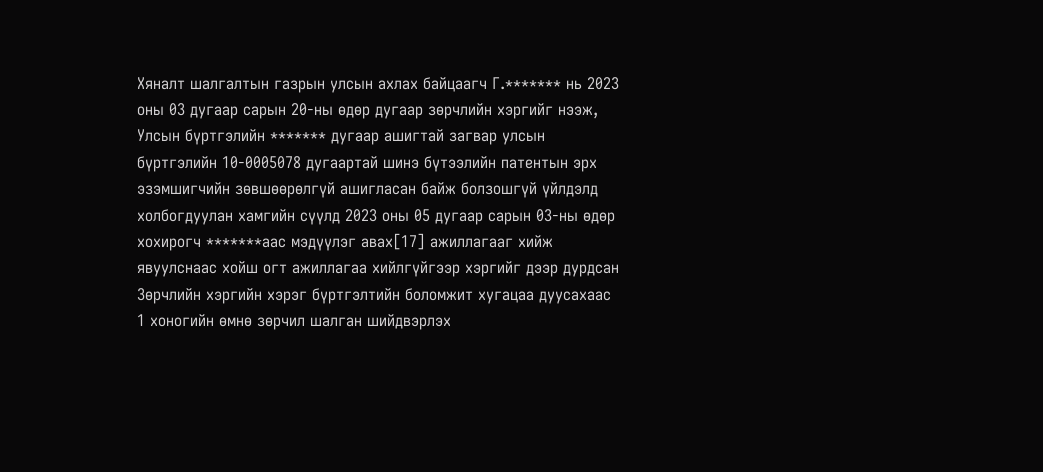Хяналт шалгалтын газрын улсын ахлах байцаагч Г.******* нь 2023 оны 03 дугаар сарын 20-ны өдөр дугаар зөрчлийн хэргийг нээж, Улсын бүртгэлийн ******* дугаар ашигтай загвар улсын бүртгэлийн 10-0005078 дугаартай шинэ бүтээлийн патентын эрх эзэмшигчийн зөвшөөрөлгүй ашигласан байж болзошгүй үйлдэлд холбогдуулан хамгийн сүүлд 2023 оны 05 дугаар сарын 03-ны өдөр хохирогч *******аас мэдүүлэг авах[17] ажиллагааг хийж явуулснаас хойш огт ажиллагаа хийлгүйгээр хэргийг дээр дурдсан Зөрчлийн хэргийн хэрэг бүртгэлтийн боломжит хугацаа дуусахаас 1 хоногийн өмнө зөрчил шалган шийдвэрлэх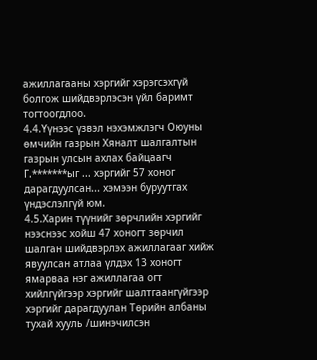ажиллагааны хэргийг хэрэгсэхгүй болгож шийдвэрлэсэн үйл баримт тогтоогдлоо.
4.4.Үүнээс үзвэл нэхэмжлэгч Оюуны өмчийн газрын Хяналт шалгалтын газрын улсын ахлах байцаагч Г.*******ыг ... хэргийг 57 хоног дарагдуулсан... хэмээн буруутгах үндэслэлгүй юм.
4.5.Харин түүнийг зөрчлийн хэргийг нээснээс хойш 47 хоногт зөрчил шалган шийдвэрлэх ажиллагааг хийж явуулсан атлаа үлдэх 13 хоногт ямарваа нэг ажиллагаа огт хийлгүйгээр хэргийг шалтгаангүйгээр хэргийг дарагдуулан Төрийн албаны тухай хууль /шинэчилсэн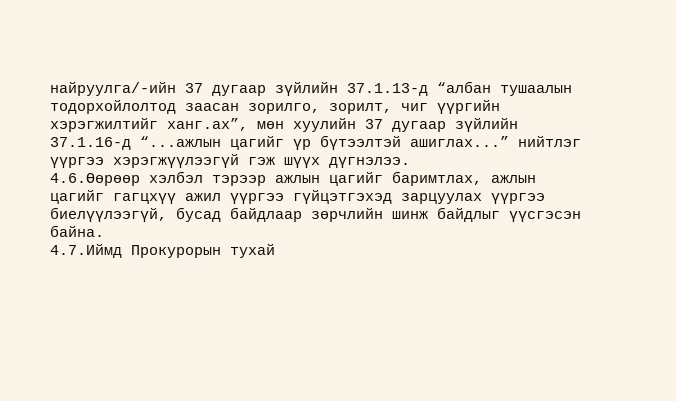найруулга/-ийн 37 дугаар зүйлийн 37.1.13-д “албан тушаалын тодорхойлолтод заасан зорилго, зорилт, чиг үүргийн хэрэгжилтийг ханг.ах”, мөн хуулийн 37 дугаар зүйлийн 37.1.16-д “...ажлын цагийг үр бүтээлтэй ашиглах...” нийтлэг үүргээ хэрэгжүүлээгүй гэж шүүх дүгнэлээ.
4.6.Өөрөөр хэлбэл тэрээр ажлын цагийг баримтлах, ажлын цагийг гагцхүү ажил үүргээ гүйцэтгэхэд зарцуулах үүргээ биелүүлээгүй, бусад байдлаар зөрчлийн шинж байдлыг үүсгэсэн байна.
4.7.Иймд Прокурорын тухай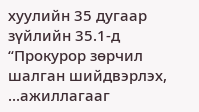хуулийн 35 дугаар зүйлийн 35.1-д “Прокурор зөрчил шалган шийдвэрлэх, ...ажиллагааг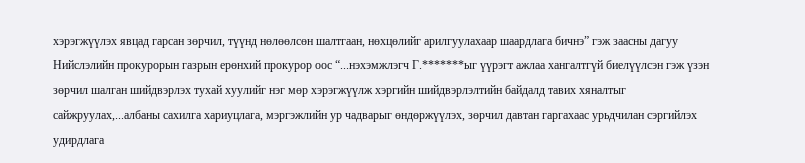хэрэгжүүлэх явцад гарсан зөрчил, түүнд нөлөөлсөн шалтгаан, нөхцөлийг арилгуулахаар шаардлага бичнэ” гэж заасны дагуу Нийслэлийн прокурорын газрын ерөнхий прокурор оос “...нэхэмжлэгч Г.*******ыг үүрэгт ажлаа хангалтгүй биелүүлсэн гэж үзэн зөрчил шалган шийдвэрлэх тухай хуулийг нэг мөр хэрэгжүүлж хэргийн шийдвэрлэлтийн байдалд тавих хяналтыг сайжруулах,...албаны сахилга хариуцлага, мэргэжлийн ур чадварыг өндөржүүлэх, зөрчил давтан гаргахаас урьдчилан сэргийлэх удирдлага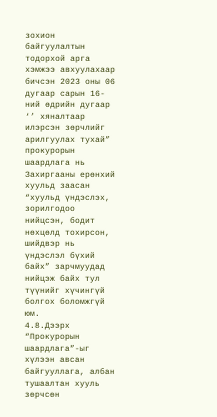зохион байгуулалтын тодорхой арга хэмжээ авхуулахаар бичсэн 2023 оны 06 дугаар сарын 16-ний өдрийн дугаар ‘’ хяналтаар илэрсэн зөрчлийг арилгуулах тухай” прокурорын шаардлага нь Захиргааны ерөнхий хуульд заасан “хуульд үндэслэх, зорилгодоо нийцсэн, бодит нөхцөлд тохирсон, шийдвэр нь үндэслэл бүхий байх” зарчмуудад нийцэж байх тул түүнийг хүчингүй болгох боломжгүй юм.
4.8.Дээрх “Прокурорын шаардлага”-ыг хүлээн авсан байгууллага, албан тушаалтан хууль зөрчсөн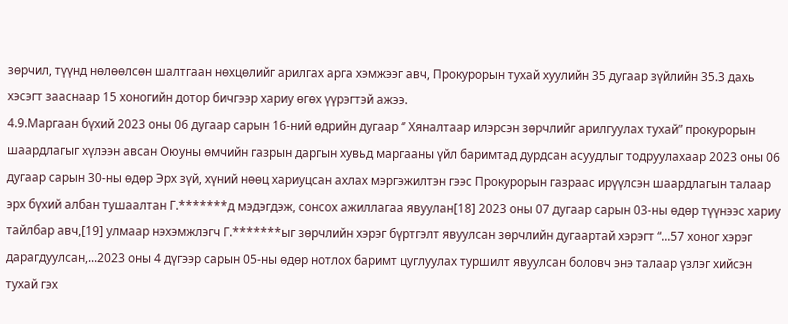зөрчил, түүнд нөлөөлсөн шалтгаан нөхцөлийг арилгах арга хэмжээг авч, Прокурорын тухай хуулийн 35 дугаар зүйлийн 35.3 дахь хэсэгт зааснаар 15 хоногийн дотор бичгээр хариу өгөх үүрэгтэй ажээ.
4.9.Маргаан бүхий 2023 оны 06 дугаар сарын 16-ний өдрийн дугаар ‘’ Хяналтаар илэрсэн зөрчлийг арилгуулах тухай” прокурорын шаардлагыг хүлээн авсан Оюуны өмчийн газрын даргын хувьд маргааны үйл баримтад дурдсан асуудлыг тодруулахаар 2023 оны 06 дугаар сарын 30-ны өдөр Эрх зүй, хүний нөөц хариуцсан ахлах мэргэжилтэн гээс Прокурорын газраас ирүүлсэн шаардлагын талаар эрх бүхий албан тушаалтан Г.*******д мэдэгдэж, сонсох ажиллагаа явуулан[18] 2023 оны 07 дугаар сарын 03-ны өдөр түүнээс хариу тайлбар авч,[19] улмаар нэхэмжлэгч Г.*******ыг зөрчлийн хэрэг бүртгэлт явуулсан зөрчлийн дугаартай хэрэгт “...57 хоног хэрэг дарагдуулсан,...2023 оны 4 дүгээр сарын 05-ны өдөр нотлох баримт цуглуулах туршилт явуулсан боловч энэ талаар үзлэг хийсэн тухай гэх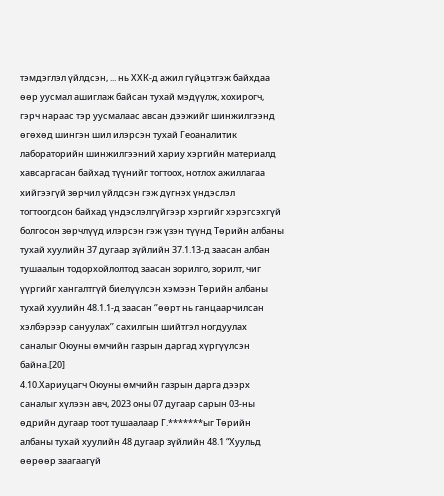тэмдэглэл үйлдсэн, ... нь ХХК-д ажил гүйцэтгэж байхдаа өөр уусмал ашиглаж байсан тухай мэдүүлж, хохирогч, гэрч нараас тэр уусмалаас авсан дээжийг шинжилгээнд өгөхөд шингэн шил илэрсэн тухай Геоаналитик лабораторийн шинжилгээний хариу хэргийн материалд хавсаргасан байхад түүнийг тогтоох, нотлох ажиллагаа хийгээгүй зөрчил үйлдсэн гэж дүгнэх үндэслэл тогтоогдсон байхад үндэслэлгүйгээр хэргийг хэрэгсэхгүй болгосон зөрчлүүд илэрсэн гэж үзэн түүнд Төрийн албаны тухай хуулийн 37 дугаар зүйлийн 37.1.13-д заасан албан тушаалын тодорхойлолтод заасан зорилго, зорилт, чиг үүргийг хангалтгүй биелүүлсэн хэмээн Төрийн албаны тухай хуулийн 48.1.1-д заасан ‘’өөрт нь ганцаарчилсан хэлбэрээр сануулах’’ сахилгын шийтгэл ногдуулах саналыг Оюуны өмчийн газрын даргад хүргүүлсэн байна.[20]
4.10.Хариуцагч Оюуны өмчийн газрын дарга дээрх саналыг хүлээн авч, 2023 оны 07 дугаар сарын 03-ны өдрийн дугаар тоот тушаалаар Г.*******ыг Төрийн албаны тухай хуулийн 48 дугаар зүйлийн 48.1 “Хуульд өөрөөр заагаагүй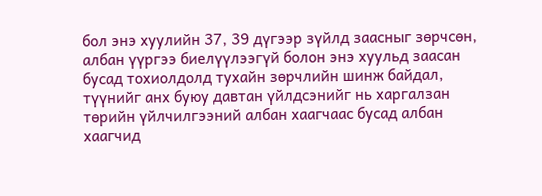бол энэ хуулийн 37, 39 дүгээр зүйлд заасныг зөрчсөн, албан үүргээ биелүүлээгүй болон энэ хуульд заасан бусад тохиолдолд тухайн зөрчлийн шинж байдал, түүнийг анх буюу давтан үйлдсэнийг нь харгалзан төрийн үйлчилгээний албан хаагчаас бусад албан хаагчид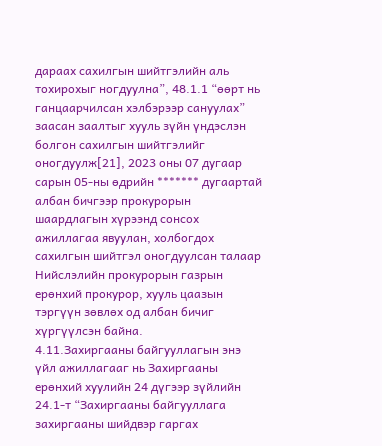дараах сахилгын шийтгэлийн аль тохирохыг ногдуулна”, 48.1.1 “өөрт нь ганцаарчилсан хэлбэрээр сануулах” заасан заалтыг хууль зүйн үндэслэн болгон сахилгын шийтгэлийг оногдуулж[21], 2023 оны 07 дугаар сарын 05-ны өдрийн ******* дугаартай албан бичгээр прокурорын шаардлагын хүрээнд сонсох ажиллагаа явуулан, холбогдох сахилгын шийтгэл оногдуулсан талаар Нийслэлийн прокурорын газрын ерөнхий прокурор, хууль цаазын тэргүүн зөвлөх од албан бичиг хүргүүлсэн байна.
4.11.Захиргааны байгууллагын энэ үйл ажиллагааг нь Захиргааны ерөнхий хуулийн 24 дүгээр зүйлийн 24.1-т “Захиргааны байгууллага захиргааны шийдвэр гаргах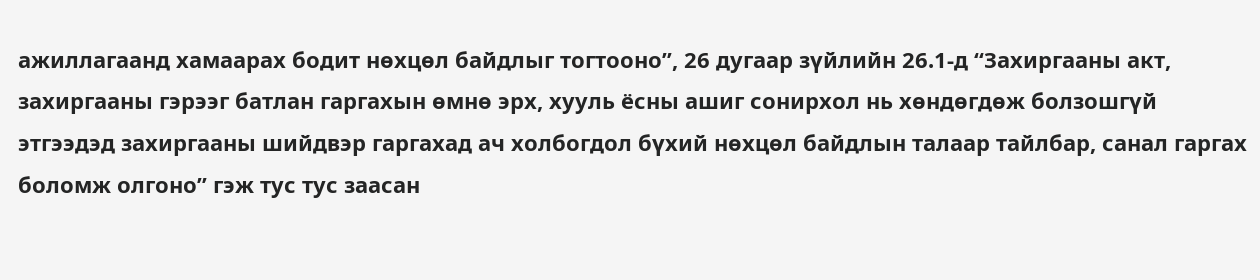ажиллагаанд хамаарах бодит нөхцөл байдлыг тогтооно”, 26 дугаар зүйлийн 26.1-д “Захиргааны акт, захиргааны гэрээг батлан гаргахын өмнө эрх, хууль ёсны ашиг сонирхол нь хөндөгдөж болзошгүй этгээдэд захиргааны шийдвэр гаргахад ач холбогдол бүхий нөхцөл байдлын талаар тайлбар, санал гаргах боломж олгоно” гэж тус тус заасан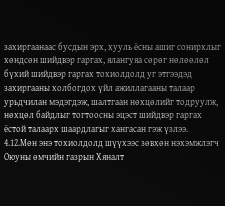захиргаанаас бусдын эрх, хууль ёсны ашиг сонирхлыг хөндсөн шийдвэр гаргах, ялангуяа сөрөг нөлөөлөл бүхий шийдвэр гаргах тохиолдолд уг этгээдэд захиргааны холбогдох үйл ажиллагааны талаар урьдчилан мэдэгдэж, шалтгаан нөхцөлийг тодруулж, нөхцөл байдлыг тогтоосны эцэст шийдвэр гаргах ёстой талаарх шаардлагыг хангасан гэж үзлээ.
4.12.Мөн энэ тохиолдолд шүүхээс зөвхөн нэхэмжлэгч Оюуны өмчийн газрын Хяналт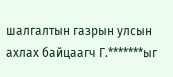шалгалтын газрын улсын ахлах байцаагч Г.*******ыг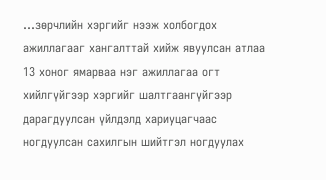...зөрчлийн хэргийг нээж холбогдох ажиллагааг хангалттай хийж явуулсан атлаа 13 хоног ямарваа нэг ажиллагаа огт хийлгүйгээр хэргийг шалтгаангүйгээр дарагдуулсан үйлдэлд хариуцагчаас ногдуулсан сахилгын шийтгэл ногдуулах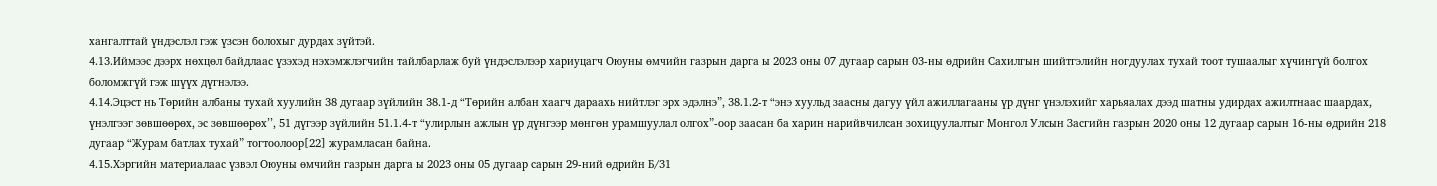хангалттай үндэслэл гэж үзсэн болохыг дурдах зүйтэй.
4.13.Иймээс дээрх нөхцөл байдлаас үзэхэд нэхэмжлэгчийн тайлбарлаж буй үндэслэлээр хариуцагч Оюуны өмчийн газрын дарга ы 2023 оны 07 дугаар сарын 03-ны өдрийн Сахилгын шийтгэлийн ногдуулах тухай тоот тушаалыг хүчингүй болгох боломжгүй гэж шүүх дүгнэлээ.
4.14.Эцэст нь Төрийн албаны тухай хуулийн 38 дугаар зүйлийн 38.1-д “Төрийн албан хаагч дараахь нийтлэг эрх эдэлнэ”, 38.1.2-т “энэ хуульд заасны дагуу үйл ажиллагааны үр дүнг үнэлэхийг харьяалах дээд шатны удирдах ажилтнаас шаардах, үнэлгээг зөвшөөрөх, эс зөвшөөрөх’’, 51 дүгээр зүйлийн 51.1.4-т “улирлын ажлын үр дүнгээр мөнгөн урамшуулал олгох”-оор заасан ба харин нарийвчилсан зохицуулалтыг Монгол Улсын Засгийн газрын 2020 оны 12 дугаар сарын 16-ны өдрийн 218 дугаар “Журам батлах тухай” тогтоолоор[22] журамласан байна.
4.15.Хэргийн материалаас үзвэл Оюуны өмчийн газрын дарга ы 2023 оны 05 дугаар сарын 29-ний өдрийн Б/31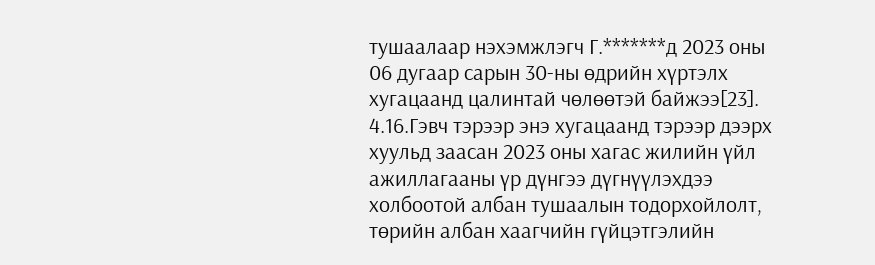тушаалаар нэхэмжлэгч Г.*******д 2023 оны 06 дугаар сарын 30-ны өдрийн хүртэлх хугацаанд цалинтай чөлөөтэй байжээ[23].
4.16.Гэвч тэрээр энэ хугацаанд тэрээр дээрх хуульд заасан 2023 оны хагас жилийн үйл ажиллагааны үр дүнгээ дүгнүүлэхдээ холбоотой албан тушаалын тодорхойлолт, төрийн албан хаагчийн гүйцэтгэлийн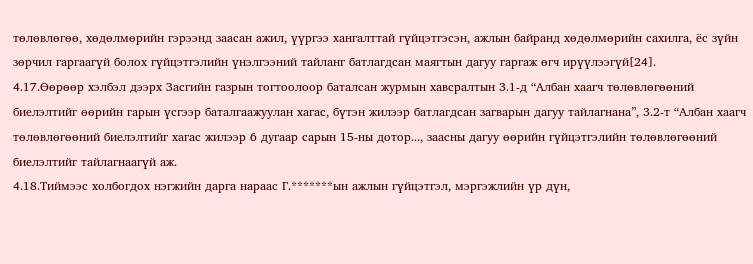төлөвлөгөө, хөдөлмөрийн гэрээнд заасан ажил, үүргээ хангалттай гүйцэтгэсэн, ажлын байранд хөдөлмөрийн сахилга, ёс зүйн зөрчил гаргаагүй болох гүйцэтгэлийн үнэлгээний тайланг батлагдсан маягтын дагуу гаргаж өгч ирүүлээгүй[24].
4.17.Өөрөөр хэлбэл дээрх Засгийн газрын тогтоолоор баталсан журмын хавсралтын 3.1-д “Албан хаагч төлөвлөгөөний биелэлтийг өөрийн гарын үсгээр баталгаажуулан хагас, бүтэн жилээр батлагдсан загварын дагуу тайлагнана”, 3.2-т “Албан хаагч төлөвлөгөөний биелэлтийг хагас жилээр 6 дугаар сарын 15-ны дотор..., заасны дагуу өөрийн гүйцэтгэлийн төлөвлөгөөний биелэлтийг тайлагнаагүй аж.
4.18.Тиймээс холбогдох нэгжийн дарга нараас Г.*******ын ажлын гүйцэтгэл, мэргэжлийн үр дүн,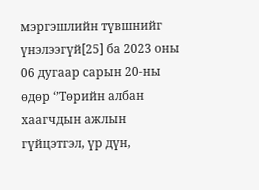мэргэшлийн түвшнийг үнэлээгүй[25] ба 2023 оны 06 дугаар сарын 20-ны өдөр ‘’Төрийн албан хаагчдын ажлын гүйцэтгэл, үр дүн,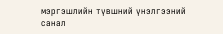мэргэшлийн түвшний үнэлгээний санал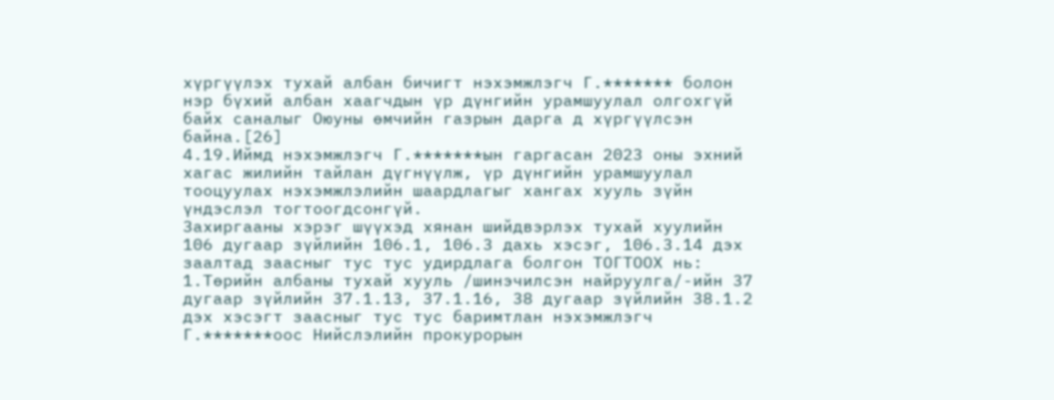хүргүүлэх тухай албан бичигт нэхэмжлэгч Г.******* болон нэр бүхий албан хаагчдын үр дүнгийн урамшуулал олгохгүй байх саналыг Оюуны өмчийн газрын дарга д хүргүүлсэн байна.[26]
4.19.Иймд нэхэмжлэгч Г.*******ын гаргасан 2023 оны эхний хагас жилийн тайлан дүгнүүлж, үр дүнгийн урамшуулал тооцуулах нэхэмжлэлийн шаардлагыг хангах хууль зүйн үндэслэл тогтоогдсонгүй.
Захиргааны хэрэг шүүхэд хянан шийдвэрлэх тухай хуулийн 106 дугаар зүйлийн 106.1, 106.3 дахь хэсэг, 106.3.14 дэх заалтад заасныг тус тус удирдлага болгон ТОГТООХ нь:
1.Төрийн албаны тухай хууль /шинэчилсэн найруулга/-ийн 37 дугаар зүйлийн 37.1.13, 37.1.16, 38 дугаар зүйлийн 38.1.2 дэх хэсэгт заасныг тус тус баримтлан нэхэмжлэгч Г.*******оос Нийслэлийн прокурорын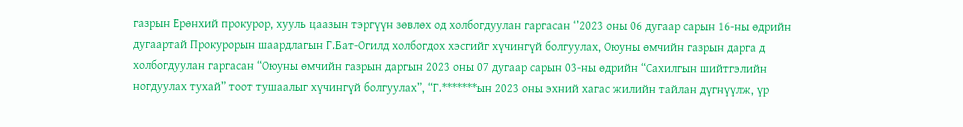газрын Ерөнхий прокурор, хууль цаазын тэргүүн зөвлөх од холбогдуулан гаргасан ‘’2023 оны 06 дугаар сарын 16-ны өдрийн дугаартай Прокурорын шаардлагын Г.Бат-Огилд холбогдох хэсгийг хүчингүй болгуулах, Оюуны өмчийн газрын дарга д холбогдуулан гаргасан “Оюуны өмчийн газрын даргын 2023 оны 07 дугаар сарын 03-ны өдрийн “Сахилгын шийтгэлийн ногдуулах тухай” тоот тушаалыг хүчингүй болгуулах”, “Г.*******ын 2023 оны эхний хагас жилийн тайлан дүгнүүлж, үр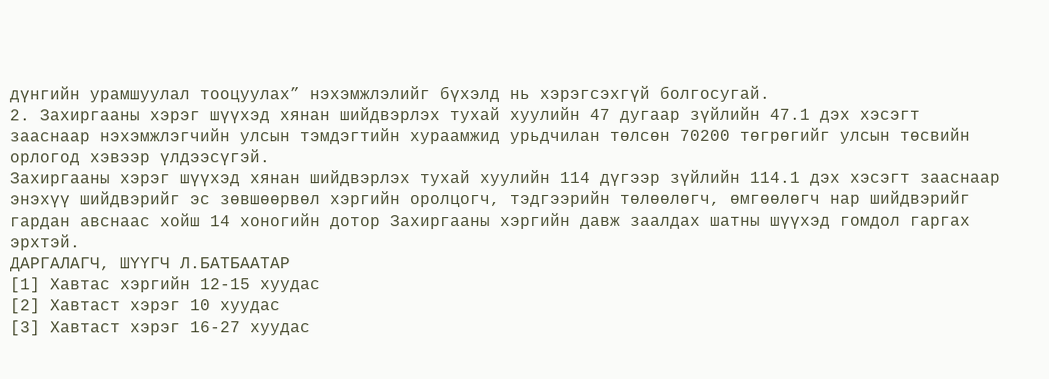дүнгийн урамшуулал тооцуулах” нэхэмжлэлийг бүхэлд нь хэрэгсэхгүй болгосугай.
2. Захиргааны хэрэг шүүхэд хянан шийдвэрлэх тухай хуулийн 47 дугаар зүйлийн 47.1 дэх хэсэгт зааснаар нэхэмжлэгчийн улсын тэмдэгтийн хураамжид урьдчилан төлсөн 70200 төгрөгийг улсын төсвийн орлогод хэвээр үлдээсүгэй.
Захиргааны хэрэг шүүхэд хянан шийдвэрлэх тухай хуулийн 114 дүгээр зүйлийн 114.1 дэх хэсэгт зааснаар энэхүү шийдвэрийг эс зөвшөөрвөл хэргийн оролцогч, тэдгээрийн төлөөлөгч, өмгөөлөгч нар шийдвэрийг гардан авснаас хойш 14 хоногийн дотор Захиргааны хэргийн давж заалдах шатны шүүхэд гомдол гаргах эрхтэй.
ДАРГАЛАГЧ, ШҮҮГЧ Л.БАТБААТАР
[1] Хавтас хэргийн 12-15 хуудас
[2] Хавтаст хэрэг 10 хуудас
[3] Хавтаст хэрэг 16-27 хуудас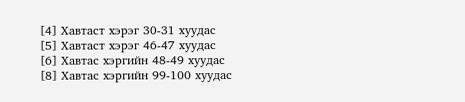[4] Хавтаст хэрэг 30-31 хуудас
[5] Хавтаст хэрэг 46-47 хуудас
[6] Хавтас хэргийн 48-49 хуудас
[8] Хавтас хэргийн 99-100 хуудас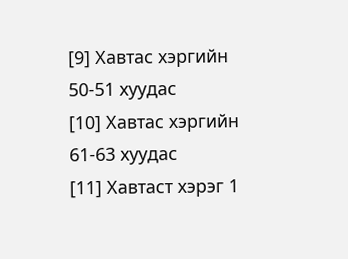[9] Хавтас хэргийн 50-51 хуудас
[10] Хавтас хэргийн 61-63 хуудас
[11] Хавтаст хэрэг 1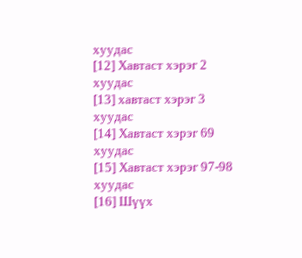хуудас
[12] Хавтаст хэрэг 2 хуудас
[13] хавтаст хэрэг 3 хуудас
[14] Хавтаст хэрэг 69 хуудас
[15] Хавтаст хэрэг 97-98 хуудас
[16] Шүүх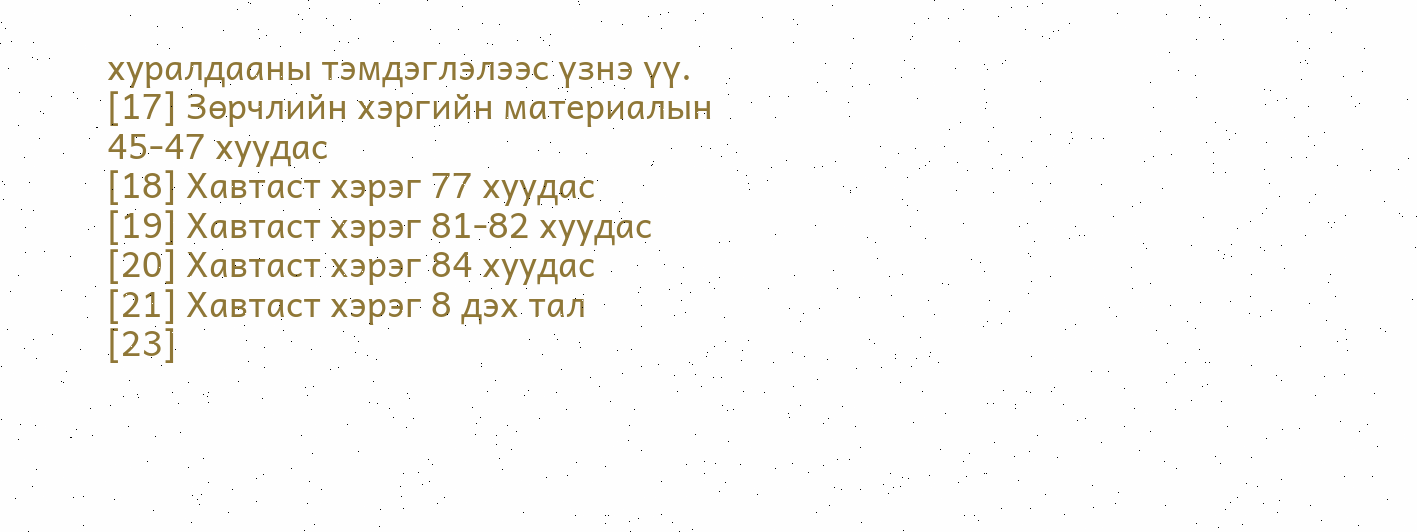хуралдааны тэмдэглэлээс үзнэ үү.
[17] Зөрчлийн хэргийн материалын 45-47 хуудас
[18] Хавтаст хэрэг 77 хуудас
[19] Хавтаст хэрэг 81-82 хуудас
[20] Хавтаст хэрэг 84 хуудас
[21] Хавтаст хэрэг 8 дэх тал
[23]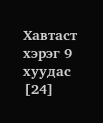Хавтаст хэрэг 9 хуудас
[24]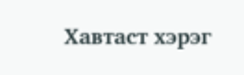Хавтаст хэрэг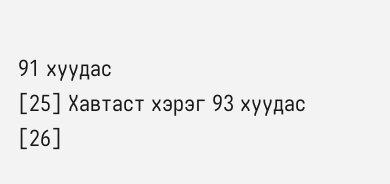91 хуудас
[25] Хавтаст хэрэг 93 хуудас
[26]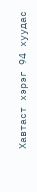Хавтаст хэрэг 94 хуудас